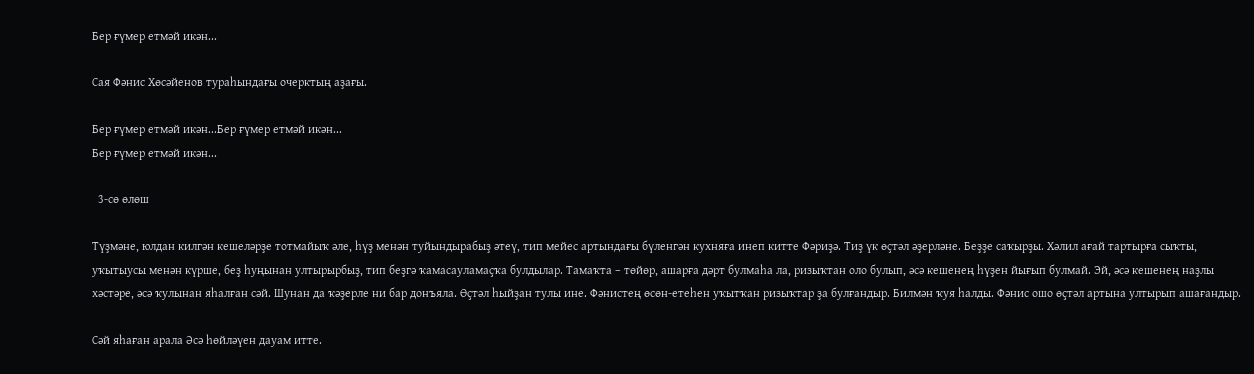Бер ғүмер етмәй икән...

Сая Фәнис Хөсәйенов тураһындағы очерктың аҙағы.

Бер ғүмер етмәй икән...Бер ғүмер етмәй икән...
Бер ғүмер етмәй икән...

  3-сө өлөш

Түҙмәне, юлдан килгән кешеләрҙе тотмайыҡ әле, һүҙ менән туйындырабыҙ әтеү, тип мейес артындағы бүленгән кухняға инеп китте Фәриҙә. Тиҙ үк өҫтәл әҙерләне. Беҙҙе саҡырҙы. Хәлил ағай тартырға сыҡты, уҡытыусы менән күрше, беҙ һуңынан ултырырбыҙ, тип беҙгә ҡамасауламаҫҡа булдылар. Тамаҡта – төйөр, ашарға дәрт булмаһа ла, ризыҡтан оло булып, әсә кешенең һүҙен йығып булмай. Эй, әсә кешенең наҙлы хәстәре, әсә ҡулынан яһалған сәй. Шунан да ҡәҙерле ни бар донъяла. Өҫтәл һыйҙан тулы ине. Фәнистең өсөн-етеһен уҡытҡан ризыҡтар ҙа булғандыр. Билмән ҡуя һалды. Фәнис ошо өҫтәл артына ултырып ашағандыр.

Сәй яһаған арала Әсә һөйләүен дауам итте.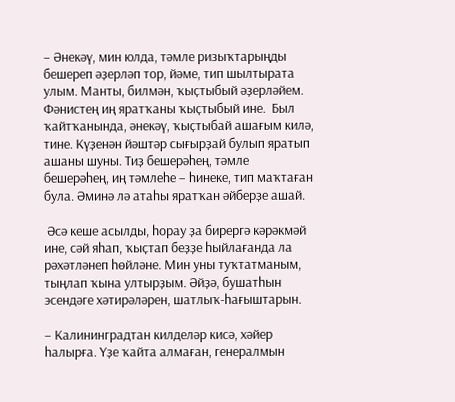– Әнекәү, мин юлда, тәмле ризыҡтарыңды бешереп әҙерләп тор, йәме, тип шылтырата улым. Манты, билмән, ҡыҫтыбый әҙерләйем. Фәнистең иң яратҡаны ҡыҫтыбый ине.  Был ҡайтҡанында, әнекәү, ҡыҫтыбай ашағым килә, тине. Күҙенән йәштәр сығырҙай булып яратып ашаны шуны. Тиҙ бешерәһең, тәмле бешерәһең, иң тәмлеһе – һинеке, тип маҡтаған була. Әминә лә атаһы яратҡан әйберҙе ашай.

 Әсә кеше асылды, һорау ҙа бирергә кәрәкмәй ине, сәй яһап, ҡыҫтап беҙҙе һыйлағанда ла рәхәтләнеп һөйләне. Мин уны туҡтатманым, тыңлап ҡына ултырҙым. Әйҙә, бушатһын эсендәге хәтирәләрен, шатлыҡ-һағыштарын.

– Калининградтан килделәр кисә, хәйер һалырға. Үҙе ҡайта алмаған, генералмын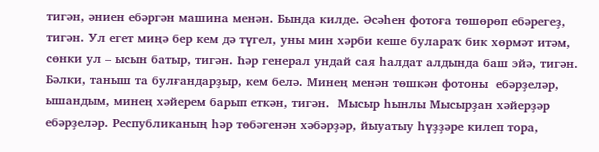тигән, әниен ебәргән машина менән. Бында килде. Әсәһен фотоға төшөрөп ебәрегеҙ, тигән. Ул егет миңә бер кем дә түгел, уны мин хәрби кеше булараҡ бик хөрмәт итәм, сөнки ул – ысын батыр, тигән. Һәр генерал ундай сая һалдат алдында баш эйә, тигән. Бәлки, таныш та булғандарҙыр, кем белә. Минең менән төшкән фотоны  ебәрҙеләр, ышандым, минең хәйерем барып еткән, тигән.  Мысыр һынлы Мысырҙан хәйерҙәр ебәрҙеләр. Республиканың һәр төбәгенән хәбәрҙәр, йыуатыу һүҙҙәре килеп тора,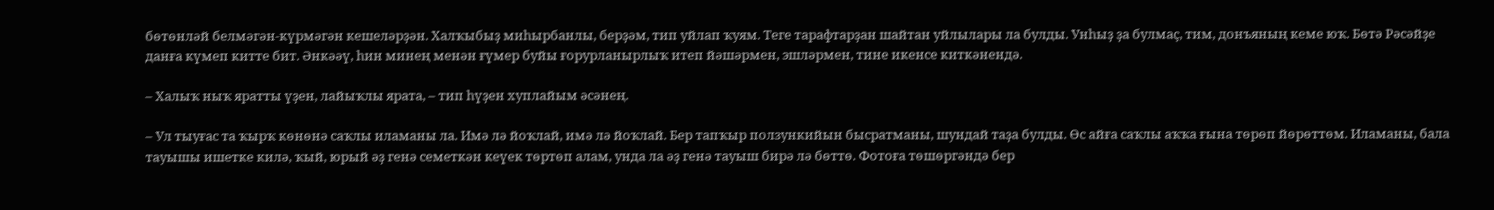бөтөнләй белмәгән-күрмәгән кешеләрҙән. Халҡыбыҙ миһырбанлы, берҙәм, тип уйлап ҡуям. Теге тарафтарҙан шайтан уйлылары ла булды. Унһыҙ ҙа булмаҫ, тим, донъяның кеме юҡ. Бөтә Рәсәйҙе данға күмеп китте бит. Әнкәәү, һин минең менән ғүмер буйы ғорурланырлыҡ итеп йәшәрмен, эшләрмен, тине икенсе киткәнендә.

– Халыҡ ныҡ яратты үҙен, лайыҡлы ярата, – тип һүҙен хуплайым әсәнең.

– Ул тыуғас та ҡырҡ көнөнә саҡлы иламаны ла. Имә лә йоҡлай, имә лә йоҡлай. Бер тапҡыр ползункийын бысратманы, шундай таҙа булды. Өс айға саҡлы аҡҡа ғына төрөп йөрөттөм. Иламаны, бала тауышы ишетке килә, ҡый, юрый әҙ генә семеткән кеүек төртөп алам, унда ла әҙ генә тауыш бирә лә бөттө. Фотоға төшөргәндә бер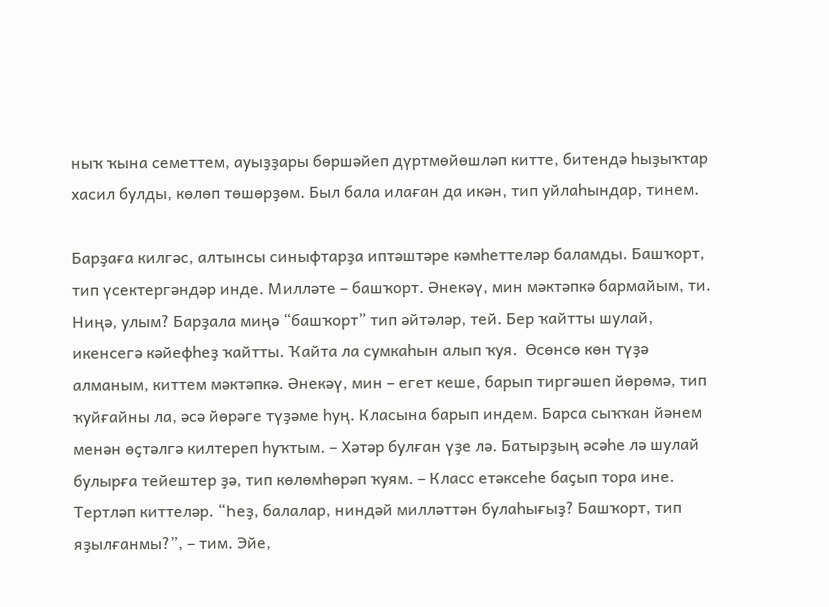ныҡ ҡына семеттем, ауыҙҙары бөршәйеп дүртмөйөшләп китте, битендә һыҙыҡтар хасил булды, көлөп төшөрҙөм. Был бала илаған да икән, тип уйлаһындар, тинем.

Барҙаға килгәс, алтынсы синыфтарҙа иптәштәре кәмһеттеләр баламды. Башҡорт, тип үсектергәндәр инде. Милләте – башҡорт. Әнекәү, мин мәктәпкә бармайым, ти. Ниңә, улым? Барҙала миңә “башҡорт” тип әйтәләр, тей. Бер ҡайтты шулай, икенсегә кәйефһеҙ ҡайтты. Ҡайта ла сумкаһын алып ҡуя.  Өсөнсө көн түҙә алманым, киттем мәктәпкә. Әнекәү, мин – егет кеше, барып тиргәшеп йөрөмә, тип ҡуйғайны ла, әсә йөрәге түҙәме һуң. Класына барып индем. Барса сыҡҡан йәнем менән өҫтәлгә килтереп һуҡтым. – Хәтәр булған үҙе лә. Батырҙың әсәһе лә шулай булырға тейештер ҙә, тип көлөмһөрәп ҡуям. – Класс етәксеһе баҫып тора ине. Тертләп киттеләр. “Һеҙ, балалар, ниндәй милләттән булаһығыҙ? Башҡорт, тип яҙылғанмы?”, – тим. Эйе,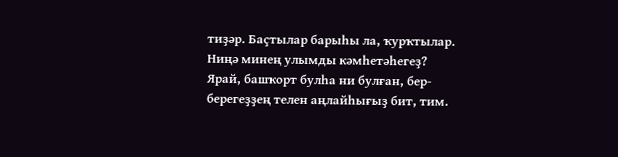тиҙәр. Баҫтылар барыһы ла, ҡурҡтылар. Ниңә минең улымды кәмһетәһегеҙ? Ярай, башҡорт булһа ни булған, бер-берегеҙҙең телен аңлайһығыҙ бит, тим.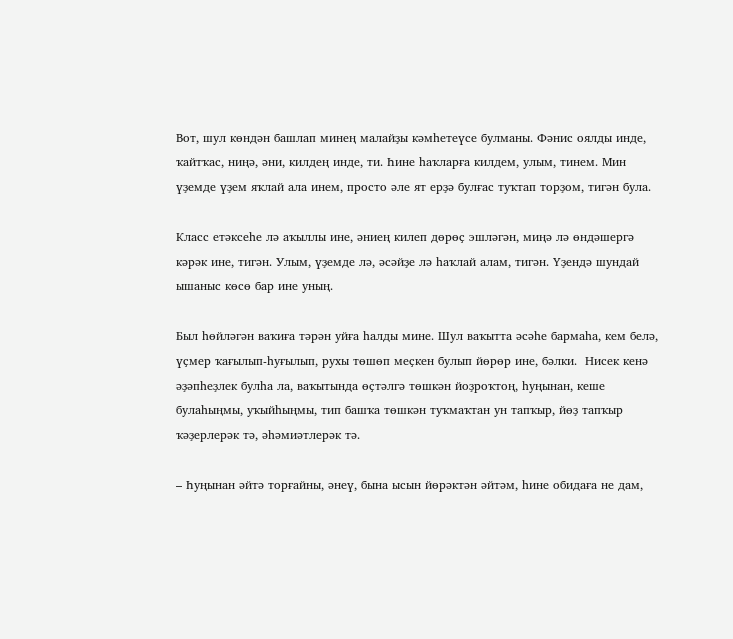Вот, шул көндән башлап минең малайҙы кәмһетеүсе булманы. Фәнис оялды инде, ҡайтҡас, ниңә, әни, килдең инде, ти. Һине һаҡларға килдем, улым, тинем. Мин үҙемде үҙем яҡлай ала инем, просто әле ят ерҙә булғас туҡтап торҙом, тигән була.

Класс етәксеһе лә аҡыллы ине, әниең килеп дөрөҫ эшләгән, миңә лә өндәшергә кәрәк ине, тигән. Улым, үҙемде лә, әсәйҙе лә һаҡлай алам, тигән. Үҙендә шундай ышаныс көсө бар ине уның.

Был һөйләгән ваҡиға тәрән уйға һалды мине. Шул ваҡытта әсәһе бармаһа, кем белә, үҫмер ҡағылып-һуғылып, рухы төшөп меҫкен булып йөрөр ине, бәлки.  Нисек кенә әҙәпһеҙлек булһа ла, ваҡытында өҫтәлгә төшкән йоҙроҡтоң, һуңынан, кеше булаһыңмы, уҡыйһыңмы, тип башҡа төшкән туҡмаҡтан ун тапҡыр, йөҙ тапҡыр ҡәҙерлерәк тә, әһәмиәтлерәк тә.

– Һуңынан әйтә торғайны, әнеү, бына ысын йөрәктән әйтәм, һине обидаға не дам,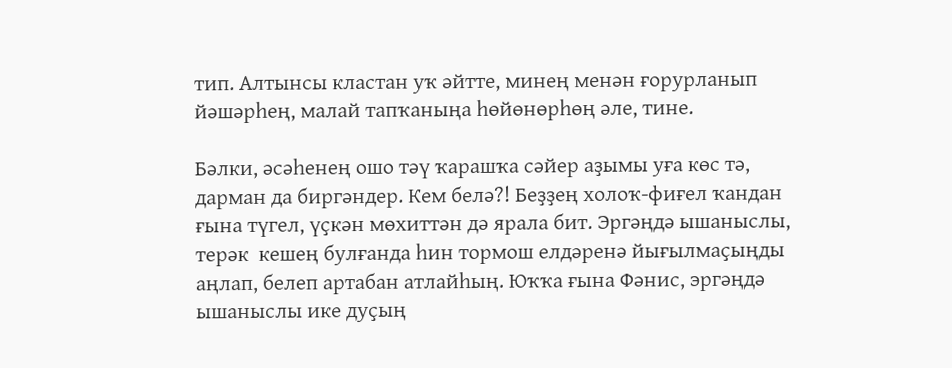тип. Алтынсы кластан уҡ әйтте, минең менән ғорурланып йәшәрһең, малай тапҡаныңа һөйөнөрһөң әле, тине.

Бәлки, әсәһенең ошо тәү ҡарашҡа сәйер аҙымы уға көс тә, дарман да биргәндер. Кем белә?! Беҙҙең холоҡ-фиғел ҡандан ғына түгел, үҫкән мөхиттән дә ярала бит. Эргәңдә ышаныслы, терәк  кешең булғанда һин тормош елдәренә йығылмаҫыңды аңлап, белеп артабан атлайһың. Юҡҡа ғына Фәнис, эргәңдә ышаныслы ике дуҫың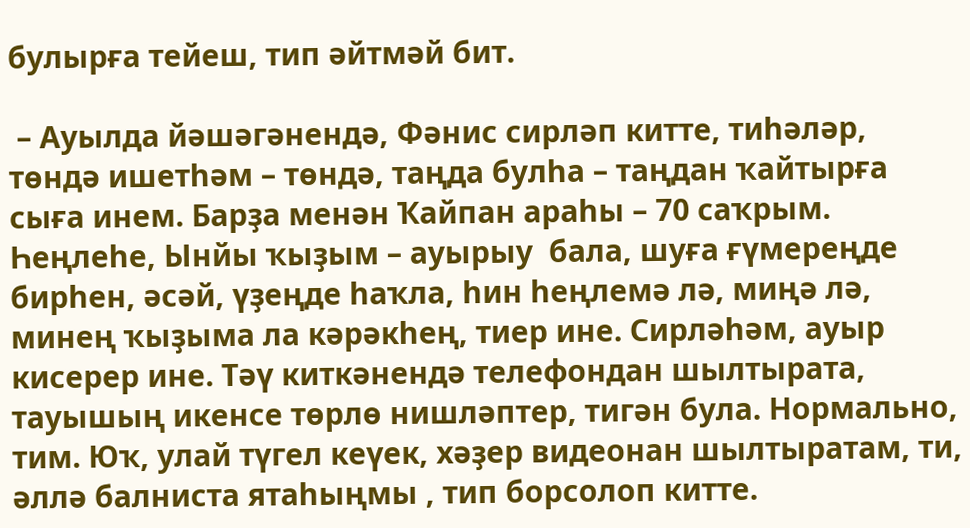булырға тейеш, тип әйтмәй бит.

 – Ауылда йәшәгәнендә, Фәнис сирләп китте, тиһәләр, төндә ишетһәм – төндә, таңда булһа – таңдан ҡайтырға сыға инем. Барҙа менән Ҡайпан араһы – 70 саҡрым. Һеңлеһе, Ынйы ҡыҙым – ауырыу  бала, шуға ғүмереңде бирһен, әсәй, үҙеңде һаҡла, һин һеңлемә лә, миңә лә, минең ҡыҙыма ла кәрәкһең, тиер ине. Сирләһәм, ауыр кисерер ине. Тәү киткәнендә телефондан шылтырата, тауышың икенсе төрлө нишләптер, тигән була. Нормально, тим. Юҡ, улай түгел кеүек, хәҙер видеонан шылтыратам, ти, әллә балниста ятаһыңмы , тип борсолоп китте.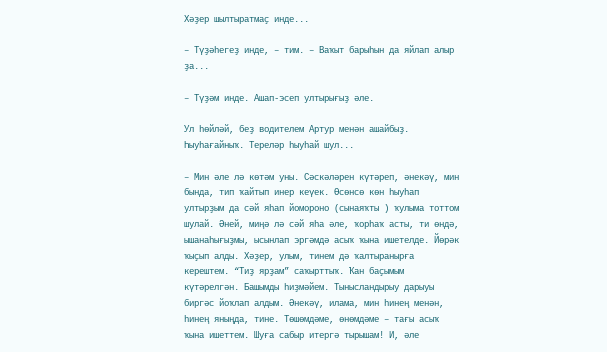Хәҙер шылтыратмаҫ инде...

– Түҙәһегеҙ инде, – тим. – Ваҡыт барыһын да яйлап алыр ҙа...

– Түҙәм инде. Ашап-эсеп ултырығыҙ әле.

Ул һөйләй, беҙ водителем Артур менән ашайбыҙ. Һыуһағайныҡ. Тереләр һыуһай шул...

– Мин әле лә көтәм уны. Сәскәләрен күтәреп, әнекәү, мин бында, тип ҡайтып инер кеүек. Өсөнсө көн һыуһап ултырҙым да сәй яһап йомороно (сынаяҡты ) ҡулыма тоттом шулай. Әней, миңә лә сәй яһа әле, ҡорһаҡ асты, ти өндә, ышанаһығыҙмы, ысынлап эргәмдә асыҡ ҡына ишетелде. Йөрәк ҡыҫып алды. Хәҙер, улым, тинем дә ҡалтыранырға керештем. “Тиҙ ярҙам” саҡырттыҡ. Ҡан баҫымым күтәрелгән. Башымды һиҙмәйем. Тынысландырыу дарыуы биргәс йоҡлап алдым. Әнекәү, илама, мин һинең менән, һинең яныңда, тине. Төшөмдәме, өнөмдәме – тағы асыҡ ҡына ишеттем. Шуға сабыр итергә тырышам! И, әле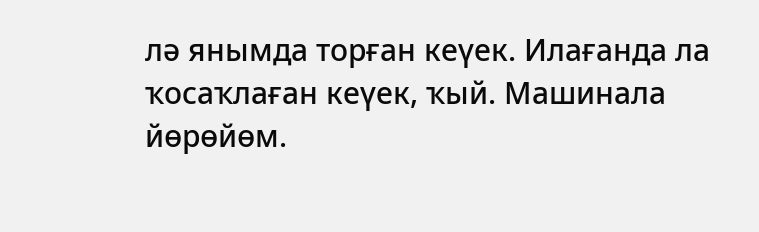лә янымда торған кеүек. Илағанда ла ҡосаҡлаған кеүек, ҡый. Машинала йөрөйөм.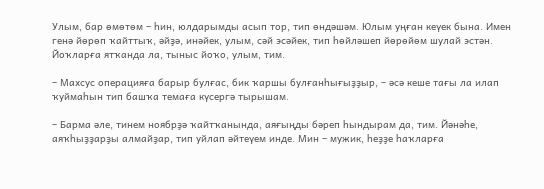Улым, бар өмөтөм – һин, юлдарымды асып тор, тип өндәшәм. Юлым уңған кеүек бына. Имен генә йөрөп ҡайттыҡ, әйҙә, инәйек, улым, сәй эсәйек, тип һөйләшеп йөрөйөм шулай эстән. Йоҡларға ятҡанда ла, тыныс йоҡо, улым, тим.

– Махсус операцияға барыр булғас, бик ҡаршы булғанһығыҙҙыр, – әсә кеше тағы ла илап ҡуймаһын тип башҡа темаға күсергә тырышам.

– Барма әле, тинем ноябрҙә ҡайтҡанында, аяғыңды бәреп һындырам да, тим. Йәнәһе, аяҡһыҙҙарҙы алмайҙар, тип уйлап әйтеүем инде. Мин – мужик, һеҙҙе һаҡларға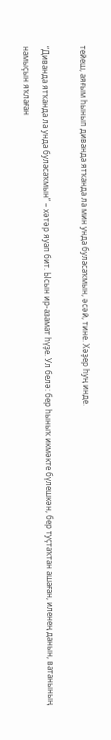тейеш, аяғым һынып диванда ятҡанда ла мин унда буласаҡмын, әсәй, тине. Хәҙер һуң инде.

“Диванда ятҡанда ла унда буласаҡмын” – хәтәр яуап бит. Ысын ир-азамат һүҙе. Ул белә: бер һыныҡ икмәкте бүлешкән, бер туҫтаҡтан ашаған, иленең данын, ватанының намыҫын яҡлаған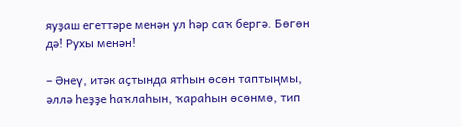яуҙаш егеттәре менән ул һәр саҡ бергә. Бөгөн дә! Рухы менән!

– Әнеү, итәк аҫтында ятһын өсөн таптыңмы, әллә һеҙҙе һаҡлаһын, ҡараһын өсөнмө, тип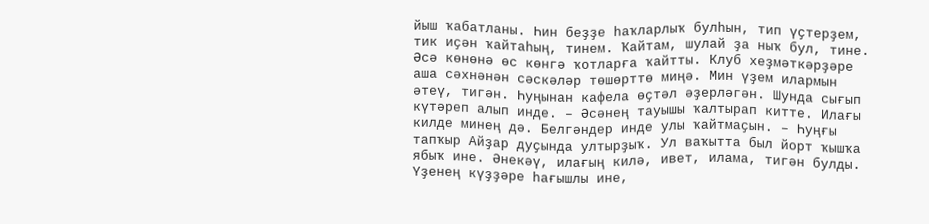йыш ҡабатланы. Һин беҙҙе һаҡларлыҡ булһын, тип үҫтерҙем, тик иҫән ҡайтаһың, тинем. Ҡайтам, шулай ҙа ныҡ бул, тине. Әсә көнөнә өс көнгә ҡотларға ҡайтты. Клуб хеҙмәткәрҙәре аша сәхнәнән сәскәләр төшөрттө миңә. Мин үҙем илармын әтеү, тигән. Һуңынан кафела өҫтәл әҙерләгән. Шунда сығып күтәреп алып инде. – Әсәнең тауышы ҡалтырап китте. Илағы килде минең дә. Белгәндер инде улы ҡайтмаҫын. – Һуңғы тапҡыр Айҙар дуҫында ултырҙыҡ. Ул ваҡытта был йорт ҡышҡа ябыҡ ине. Әнекәү, илағың килә, ивет, илама, тигән булды. Үҙенең күҙҙәре һағышлы ине,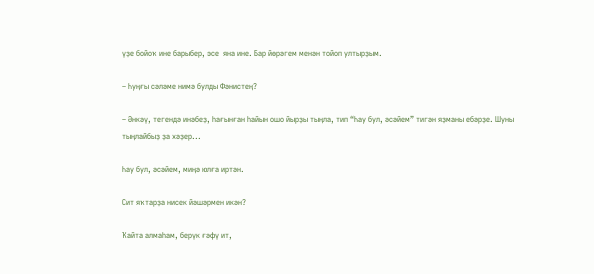үҙе бойоҡ ине барыбер, эсе  яна ине. Бар йөрәгем менән тойоп ултырҙым.

– Һуңғы сәләме нимә булды Фәнистең?

– Әнкәү, тегендә инәбеҙ, һағынған һайын ошо йырҙы тыңла, тип “Һау бул, әсәйем” тигән яҙманы ебәрҙе. Шуны тыңлайбыҙ ҙа хәҙер...

Һау бул, әсәйем, миңә юлға иртән.

Сит яҡтарҙа нисек йәшәрмен икән?

Ҡайта алмаһам, берүк ғәфү ит,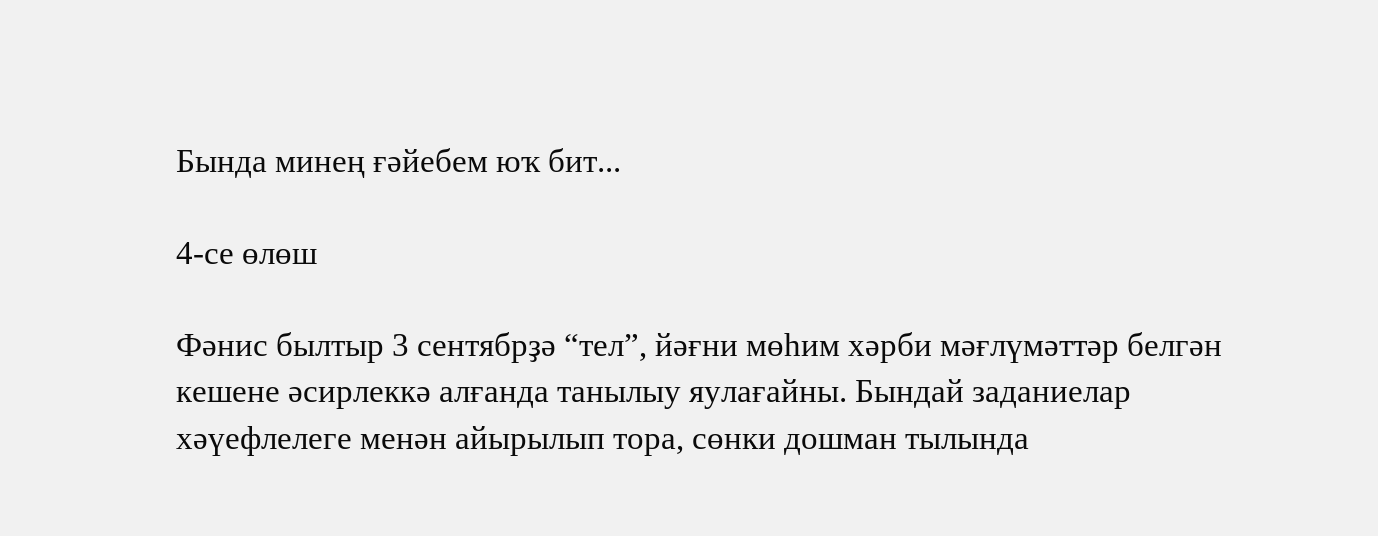Бында минең ғәйебем юҡ бит...

4-се өлөш

Фәнис былтыр 3 сентябрҙә “тел”, йәғни мөһим хәрби мәғлүмәттәр белгән кешене әсирлеккә алғанда танылыу яулағайны. Бындай заданиелар хәүефлелеге менән айырылып тора, сөнки дошман тылында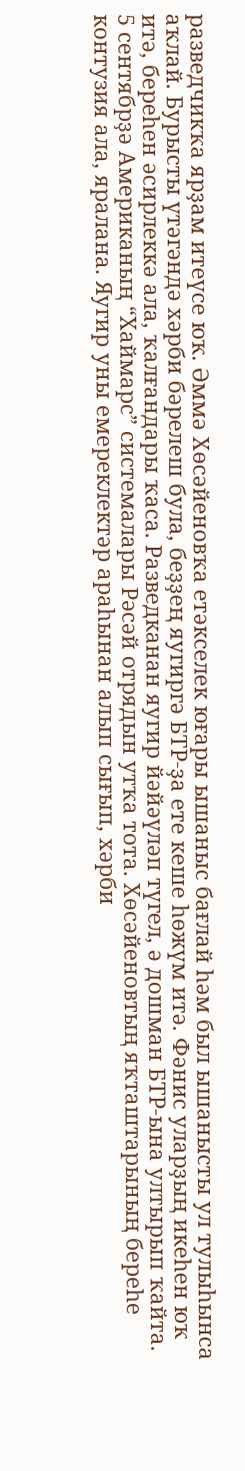разведчикҡа ярҙам итеүсе юҡ. Әммә Хөсәйеновҡа етәкселек юғары ышаныс бағлай һәм был ышанысты ул тулыһынса аҡлай. Бурысты үтәгәндә хәрби бәрелеш була, беҙҙең яугиргә БТР-ҙа ете кеше һөжүм итә. Фәнис уларҙың икеһен юҡ итә, береһен әсирлеккә ала, ҡалғандары ҡаса. Разведканан яугир йәйәүләп түгел, ә дошман БТР-ына ултырып ҡайта. 5 сентябрҙә Американың “Хаймарс” системалары Рәсәй отрядын утҡа тота. Хөсәйеновтың яҡташтарының береһе контузия ала, яралана. Яугир уны емереклектәр араһынан алып сығып, хәрби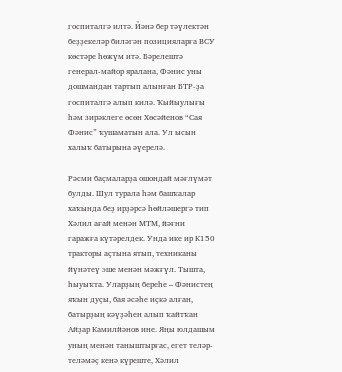госпиталгә илтә. Йәнә бер тәүлектән беҙҙекеләр биләгән позицияларға ВСУ көстәре һөжүм итә. Бәрелештә генерал-майор яралана, Фәнис уны дошмандан тартып алынған БТР-ҙа госпиталгә алып килә. Ҡыйыулығы һәм зирәклеге өсөн Хөсәйенов “Сая Фәнис” ҡушаматын ала. Ул ысын халыҡ батырына әүерелә.

Рәсми баҫмаларҙа ошондай мәғлүмәт булды. Шул турала һәм башҡалар хаҡында беҙ ирҙәрсә һөйләшергә тип Хәлил ағай менән МТМ, йәғни гаражға күтәрелдек. Унда ике ир К150 тракторы аҫтына ятып, техниканы йүнәтеү эше менән мәжғүл. Тышта, һыуыҡта. Уларҙың береһе – Фәнистең яҡын дуҫы, бая әсәһе иҫкә алған, батырҙың кәүҙәһен алып ҡайтҡан Айҙар Камилйәнов ине. Яңы юлдашым уның менән таныштырғас, егет теләр-теләмәҫ кенә күреште, Хәлил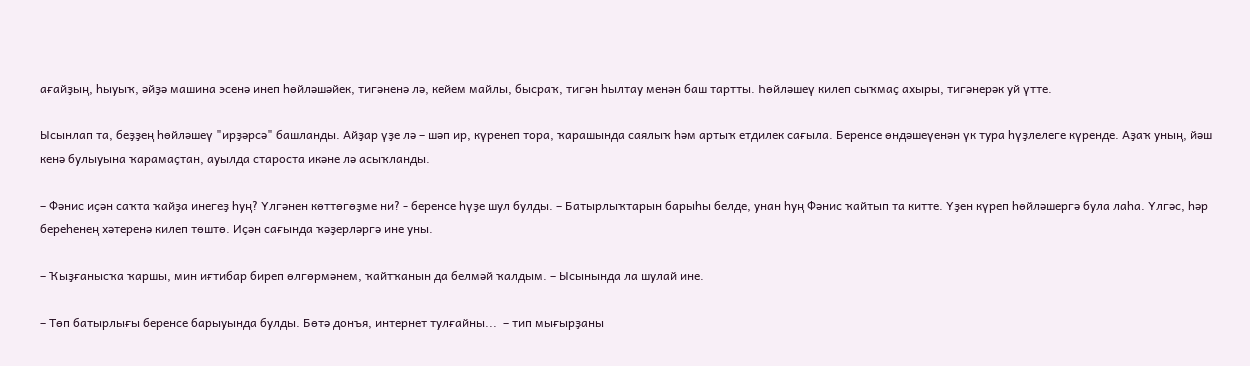ағайҙың, һыуыҡ, әйҙә машина эсенә инеп һөйләшәйек, тигәненә лә, кейем майлы, бысраҡ, тигән һылтау менән баш тартты. Һөйләшеү килеп сыҡмаҫ ахыры, тигәнерәк уй үтте.

Ысынлап та, беҙҙең һөйләшеү "ирҙәрсә" башланды. Айҙар үҙе лә – шәп ир, күренеп тора, ҡарашында саялыҡ һәм артыҡ етдилек сағыла. Беренсе өндәшеүенән үк тура һүҙлелеге күренде. Аҙаҡ уның, йәш кенә булыуына ҡарамаҫтан, ауылда староста икәне лә асыҡланды.

– Фәнис иҫән саҡта ҡайҙа инегеҙ һуң? Үлгәнен көттөгөҙме ни? - беренсе һүҙе шул булды. – Батырлыҡтарын барыһы белде, унан һуң Фәнис ҡайтып та китте. Үҙен күреп һөйләшергә була лаһа. Үлгәс, һәр береһенең хәтеренә килеп төштө. Иҫән сағында ҡәҙерләргә ине уны.

– Ҡыҙғанысҡа ҡаршы, мин иғтибар биреп өлгөрмәнем, ҡайтҡанын да белмәй ҡалдым. – Ысынында ла шулай ине.

– Төп батырлығы беренсе барыуында булды. Бөтә донъя, интернет тулғайны...  – тип мығырҙаны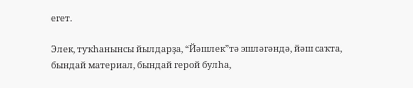егет.

Элек, туҡһанынсы йылдарҙа, “Йәшлек”тә эшләгәндә, йәш саҡта, бындай материал, бындай герой булһа,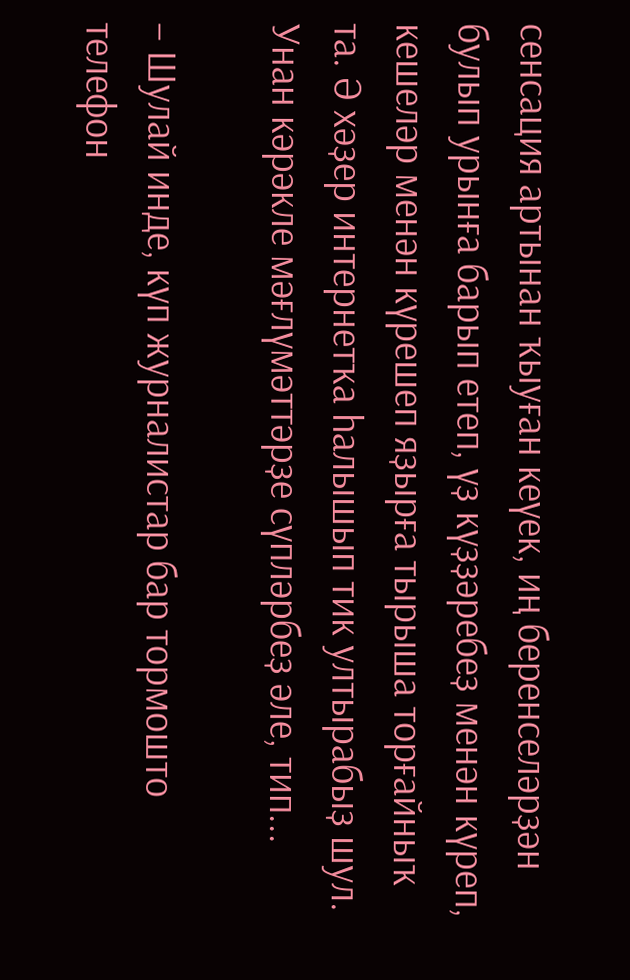сенсация артынан ҡыуған кеүек, иң беренселәрҙән булып урынға барып етеп, үҙ күҙҙәребеҙ менән күреп, кешеләр менән күрешеп яҙырға тырыша торғайныҡ та. Ә хәҙер интернетҡа һалышып тик ултырабыҙ шул. Унан кәрәкле мәғлүмәттәрҙе сүпләрбеҙ әле, тип...

– Шулай инде, күп журналистар бар тормошто телефон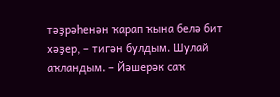тәҙрәһенән ҡарап ҡына белә бит хәҙер, – тигән булдым. Шулай аҡландым. – Йәшерәк саҡ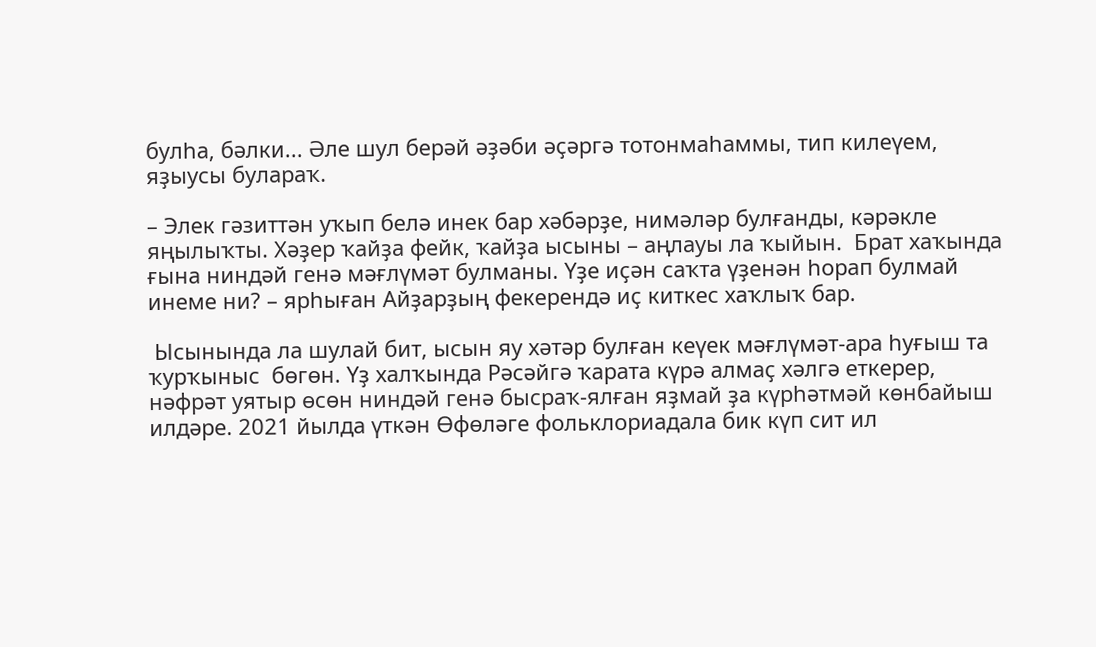булһа, бәлки... Әле шул берәй әҙәби әҫәргә тотонмаһаммы, тип килеүем, яҙыусы булараҡ.

– Элек гәзиттән уҡып белә инек бар хәбәрҙе, нимәләр булғанды, кәрәкле яңылыҡты. Хәҙер ҡайҙа фейк, ҡайҙа ысыны – аңлауы ла ҡыйын.  Брат хаҡында ғына ниндәй генә мәғлүмәт булманы. Үҙе иҫән саҡта үҙенән һорап булмай инеме ни? – ярһыған Айҙарҙың фекерендә иҫ киткес хаҡлыҡ бар.

 Ысынында ла шулай бит, ысын яу хәтәр булған кеүек мәғлүмәт-ара һуғыш та ҡурҡыныс  бөгөн. Үҙ халҡында Рәсәйгә ҡарата күрә алмаҫ хәлгә еткерер, нәфрәт уятыр өсөн ниндәй генә бысраҡ-ялған яҙмай ҙа күрһәтмәй көнбайыш илдәре. 2021 йылда үткән Өфөләге фольклориадала бик күп сит ил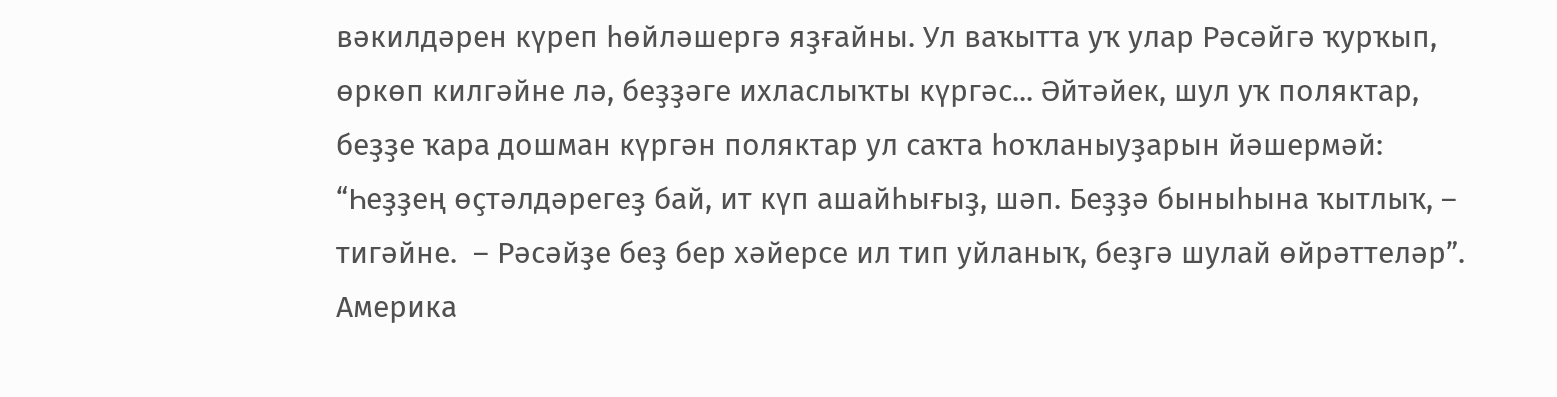вәкилдәрен күреп һөйләшергә яҙғайны. Ул ваҡытта уҡ улар Рәсәйгә ҡурҡып, өркөп килгәйне лә, беҙҙәге ихласлыҡты күргәс... Әйтәйек, шул уҡ поляктар, беҙҙе ҡара дошман күргән поляктар ул саҡта һоҡланыуҙарын йәшермәй: “Һеҙҙең өҫтәлдәрегеҙ бай, ит күп ашайһығыҙ, шәп. Беҙҙә быныһына ҡытлыҡ, – тигәйне.  – Рәсәйҙе беҙ бер хәйерсе ил тип уйланыҡ, беҙгә шулай өйрәттеләр”. Америка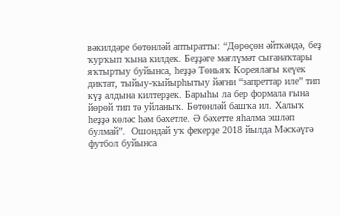вәкилдәре бөтөнләй аптыратты: “Дөрөҫөн әйткәндә, беҙ ҡурҡып ҡына килдек. Беҙҙәге мәғлүмәт сығанаҡтары яҡтыртыу буйынса, һеҙҙә Төньяҡ Кореялағы кеүек диктат, тыйыу-ҡыйырһытыу йәғни “запреттар иле” тип күҙ алдына килтерҙек. Барыһы ла бер формала ғына йөрөй тип тә уйланыҡ. Бөтөнләй башҡа ил. Халыҡ һеҙҙә көләс һәм бәхетле. Ә бәхетте яһалма эшләп булмай”.  Ошондай уҡ фекерҙе 2018 йылда Мәскәүгә футбол буйынса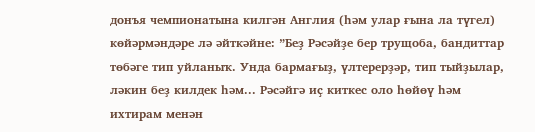донъя чемпионатына килгән Англия (һәм улар ғына ла түгел) көйәрмәндәре лә әйткәйне: ”Беҙ Рәсәйҙе бер трущоба, бандиттар төбәге тип уйланыҡ. Унда бармағыҙ, үлтерерҙәр, тип тыйҙылар, ләкин беҙ килдек һәм... Рәсәйгә иҫ киткес оло һөйөү һәм ихтирам менән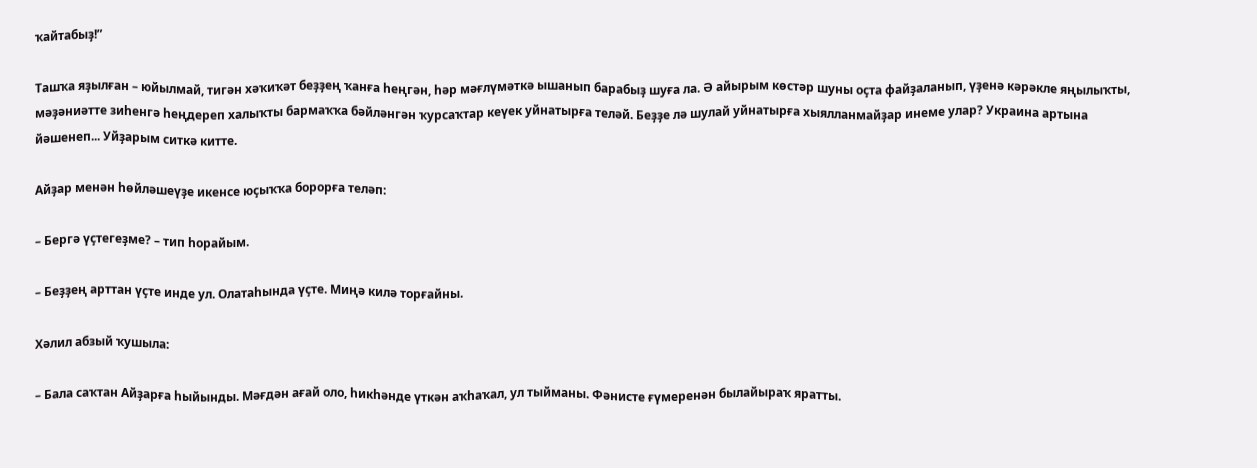ҡайтабыҙ!”

Ташҡа яҙылған – юйылмай, тигән хәҡиҡәт беҙҙең ҡанға һеңгән, һәр мәғлүмәткә ышанып барабыҙ шуға ла. Ә айырым көстәр шуны оҫта файҙаланып, үҙенә кәрәкле яңылыҡты, мәҙәниәтте зиһенгә һеңдереп халыҡты бармаҡҡа бәйләнгән ҡурсаҡтар кеүек уйнатырға теләй. Беҙҙе лә шулай уйнатырға хыялланмайҙар инеме улар? Украина артына йәшенеп... Уйҙарым ситкә китте.

Айҙар менән һөйләшеүҙе икенсе юҫыҡҡа борорға теләп:

– Бергә үҫтегеҙме? – тип һорайым.

– Беҙҙең арттан үҫте инде ул. Олатаһында үҫте. Миңә килә торғайны.

Хәлил абзый ҡушыла:

– Бала саҡтан Айҙарға һыйынды. Мәғдән ағай оло, һикһәнде үткән аҡһаҡал, ул тыйманы. Фәнисте ғүмеренән былайыраҡ яратты.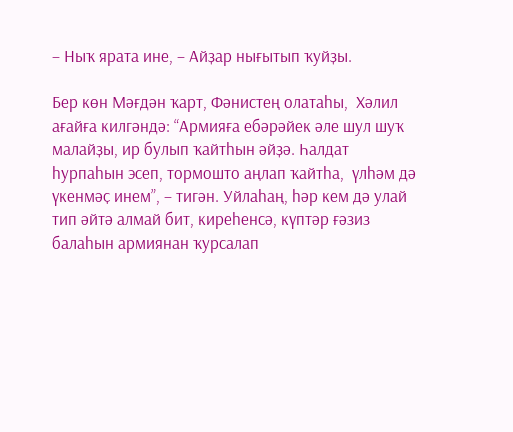– Ныҡ ярата ине, – Айҙар нығытып ҡуйҙы.

Бер көн Мәғдән ҡарт, Фәнистең олатаһы,  Хәлил ағайға килгәндә: “Армияға ебәрәйек әле шул шуҡ малайҙы, ир булып ҡайтһын әйҙә. Һалдат һурпаһын эсеп, тормошто аңлап ҡайтһа,  үлһәм дә үкенмәҫ инем”, – тигән. Уйлаһаң, һәр кем дә улай тип әйтә алмай бит, киреһенсә, күптәр ғәзиз балаһын армиянан ҡурсалап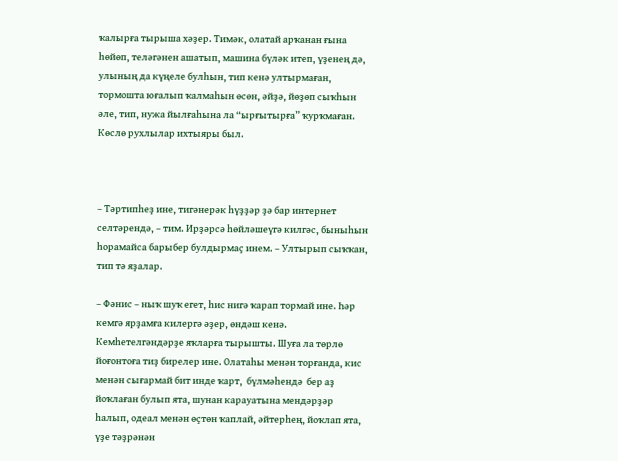ҡалырға тырыша хәҙер. Тимәк, олатай арҡанан ғына һөйөп, теләгәнен ашатып, машина бүләк итеп, үҙенең дә, улының да күңеле булһын, тип кенә ултырмаған, тормошта юғалып ҡалмаһын өсөн, әйҙә, йөҙөп сыҡһын әле, тип, нужа йылғаһына ла “ырғытырға” ҡурҡмаған. Көслө рухлылар ихтыяры был.



– Тәртипһеҙ ине, тигәнерәк һүҙҙәр ҙә бар интернет селтәрендә, – тим. Ирҙәрсә һөйләшеүгә килгәс, быныһын һорамайса барыбер булдырмаҫ инем. – Ултырып сыҡҡан, тип тә яҙалар.

– Фәнис – ныҡ шуҡ егет, һис нигә ҡарап тормай ине. Һәр кемгә ярҙамға килергә әҙер, өндәш кенә. Кемһетелгәндәрҙе яҡларға тырышты. Шуға ла төрлө йоғонтоға тиҙ бирелер ине. Олатаһы менән торғанда, кис менән сығармай бит инде ҡарт,  бүлмәһендә  бер аҙ йоҡлаған булып ята, шунан карауатына мендәрҙәр һалып, одеал менән өҫтөн ҡаплай, әйтерһең, йоҡлап ята, үҙе тәҙрәнән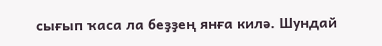сығып ҡаса ла беҙҙең янға килә. Шундай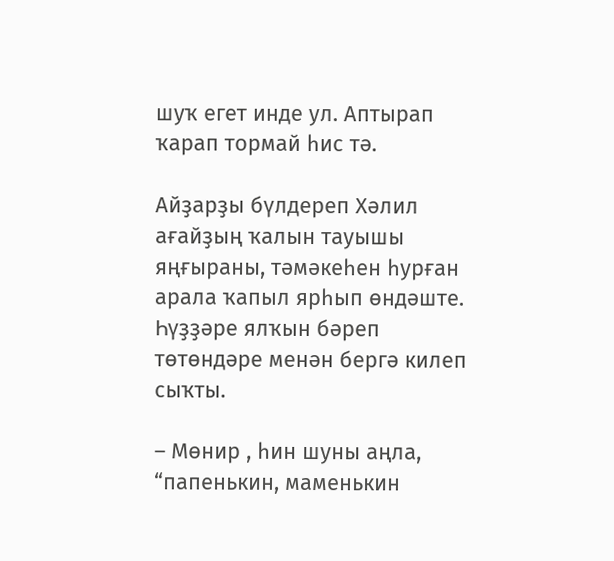шуҡ егет инде ул. Аптырап ҡарап тормай һис тә.

Айҙарҙы бүлдереп Хәлил ағайҙың ҡалын тауышы яңғыраны, тәмәкеһен һурған арала ҡапыл ярһып өндәште. Һүҙҙәре ялҡын бәреп төтөндәре менән бергә килеп сыҡты.

– Мөнир , һин шуны аңла, “папенькин, маменькин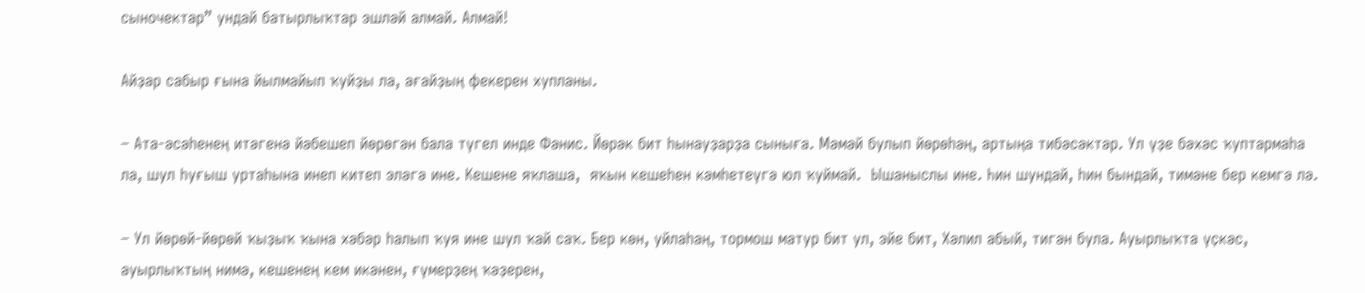сыночектар” ундай батырлыҡтар эшләй алмай. Алмай!

Айҙар сабыр ғына йылмайып ҡуйҙы ла, ағайҙың фекерен хупланы.

– Ата-әсәһенең итәгенә йәбешеп йөрөгән бала түгел инде Фәнис. Йөрәк бит һынауҙарҙа сыныға. Мәмәй булып йөрөһәң, артыңа тибәсәктәр. Ул үҙе бәхәс ҡуптармаһа ла, шул һуғыш уртаһына инеп китеп эләгә ине. Кешене яҡлаша,  яҡын кешеһен кәмһетеүгә юл ҡуймай.  Ышаныслы ине. Һин шундай, һин бындай, тимәне бер кемгә лә.

– Ул йөрөй-йөрөй ҡыҙыҡ ҡына хәбәр һалып ҡуя ине шул ҡай саҡ. Бер көн, уйлаһаң, тормош матур бит ул, эйе бит, Хәлил абый, тигән була. Ауырлыҡта үҫкәс, ауырлыҡтың нимә, кешенең кем икәнен, ғүмерҙең ҡәҙерен,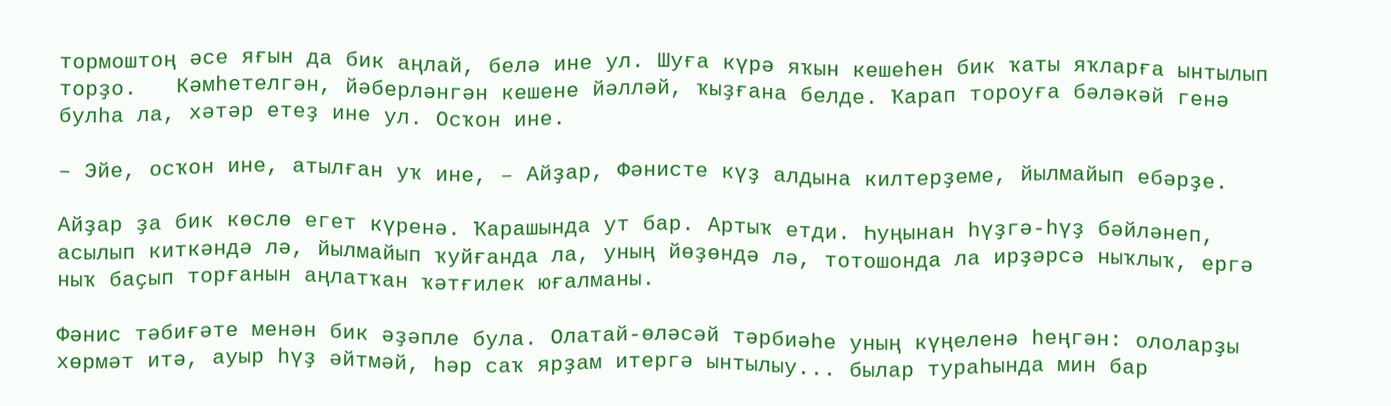тормоштоң әсе яғын да бик аңлай, белә ине ул. Шуға күрә яҡын кешеһен бик ҡаты яҡларға ынтылып торҙо.   Кәмһетелгән, йәберләнгән кешене йәлләй, ҡыҙғана белде. Ҡарап тороуға бәләкәй генә булһа ла, хәтәр етеҙ ине ул. Осҡон ине.

– Эйе, осҡон ине, атылған уҡ ине, – Айҙар, Фәнисте күҙ алдына килтерҙеме, йылмайып ебәрҙе.

Айҙар ҙа бик көслө егет күренә. Ҡарашында ут бар. Артыҡ етди. Һуңынан һүҙгә-һүҙ бәйләнеп, асылып киткәндә лә, йылмайып ҡуйғанда ла, уның йөҙөндә лә, тотошонда ла ирҙәрсә ныҡлыҡ, ергә ныҡ баҫып торғанын аңлатҡан ҡәтғилек юғалманы.

Фәнис тәбиғәте менән бик әҙәпле була. Олатай-өләсәй тәрбиәһе уның күңеленә һеңгән: ололарҙы хөрмәт итә, ауыр һүҙ әйтмәй, һәр саҡ ярҙам итергә ынтылыу... былар тураһында мин бар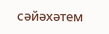сәйәхәтем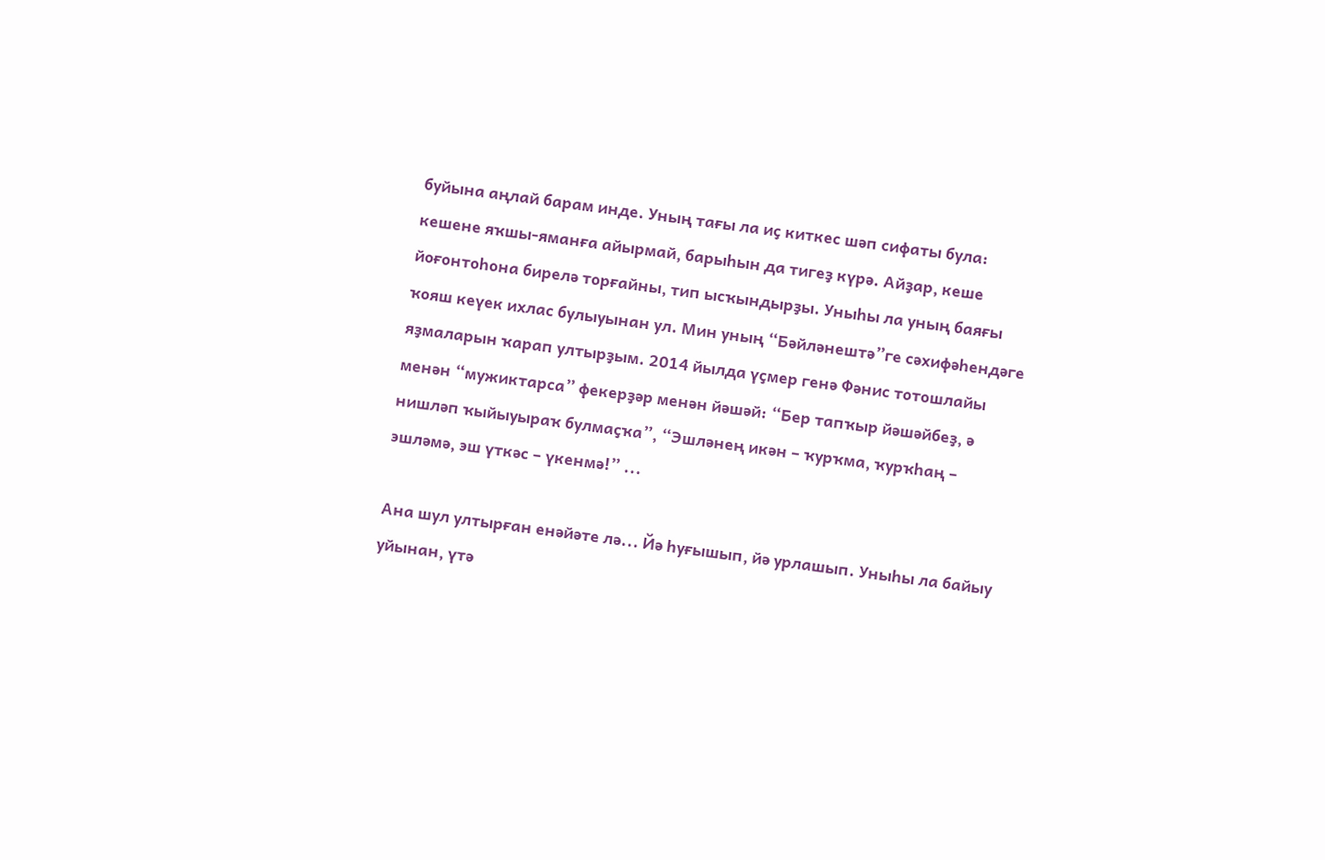буйына аңлай барам инде. Уның тағы ла иҫ киткес шәп сифаты була:  кешене яҡшы-яманға айырмай, барыһын да тигеҙ күрә. Айҙар, кеше йоғонтоһона бирелә торғайны, тип ысҡындырҙы. Уныһы ла уның баяғы ҡояш кеүек ихлас булыуынан ул. Мин уның “Бәйләнештә”ге сәхифәһендәге яҙмаларын ҡарап ултырҙым. 2014 йылда үҫмер генә Фәнис тотошлайы менән “мужиктарса” фекерҙәр менән йәшәй: “Бер тапҡыр йәшәйбеҙ, ә нишләп ҡыйыуыраҡ булмаҫҡа”, “Эшләнең икән – ҡурҡма, ҡурҡһаң – эшләмә, эш үткәс – үкенмә!” ...

Ана шул ултырған енәйәте лә... Йә һуғышып, йә урлашып. Уныһы ла байыу уйынан, үтә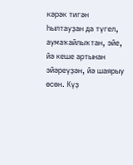кәрәк тигән һылтауҙан да түгел, аумаҡайлыҡтан, эйе, йә кеше артынан эйәреүҙән, йә шаярыу өсөн. Күҙ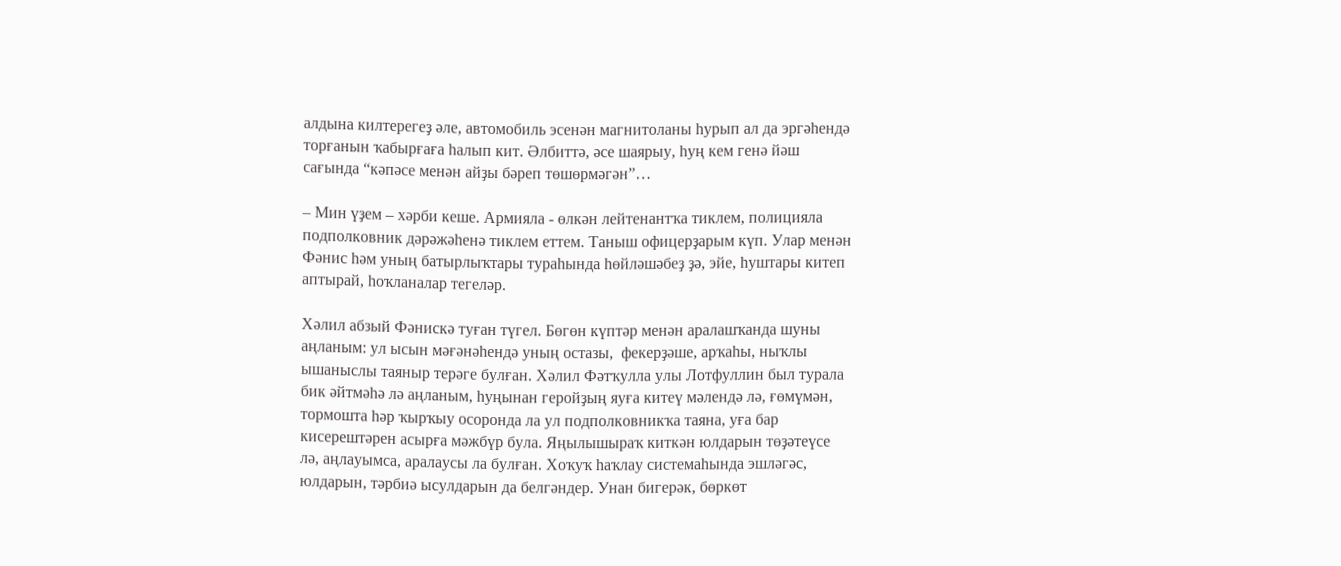алдына килтерегеҙ әле, автомобиль эсенән магнитоланы һурып ал да эргәһендә торғанын ҡабырғаға һалып кит. Әлбиттә, әсе шаярыу, һуң кем генә йәш сағында “кәпәсе менән айҙы бәреп төшөрмәгән”…

– Мин үҙем – хәрби кеше. Армияла - өлкән лейтенантҡа тиклем, полицияла подполковник дәрәжәһенә тиклем еттем. Таныш офицерҙарым күп. Улар менән Фәнис һәм уның батырлыҡтары тураһында һөйләшәбеҙ ҙә, эйе, һуштары китеп  аптырай, һоҡланалар тегеләр.

Хәлил абзый Фәнискә туған түгел. Бөгөн күптәр менән аралашҡанда шуны аңланым: ул ысын мәғәнәһендә уның остазы,  фекерҙәше, арҡаһы, ныҡлы ышаныслы таяныр терәге булған. Хәлил Фәтҡулла улы Лотфуллин был турала бик әйтмәһә лә аңланым, һуңынан геройҙың яуға китеү мәлендә лә, ғөмүмән, тормошта һәр ҡырҡыу осоронда ла ул подполковникҡа таяна, уға бар кисерештәрен асырға мәжбүр була. Яңылышыраҡ киткән юлдарын төҙәтеүсе лә, аңлауымса, аралаусы ла булған. Хоҡуҡ һаҡлау системаһында эшләгәс, юлдарын, тәрбиә ысулдарын да белгәндер. Унан бигерәк, бөркөт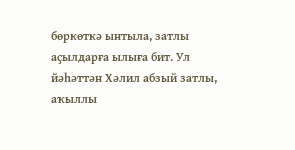бөркөткә ынтыла, затлы аҫылдарға ылыға бит. Ул йәһәттән Хәлил абзый затлы, аҡыллы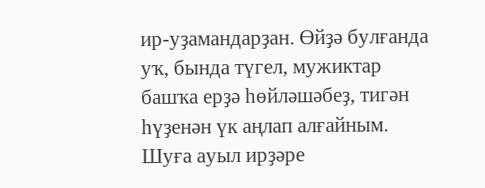ир-уҙамандарҙан. Өйҙә булғанда уҡ, бында түгел, мужиктар башҡа ерҙә һөйләшәбеҙ, тигән һүҙенән үк аңлап алғайным. Шуға ауыл ирҙәре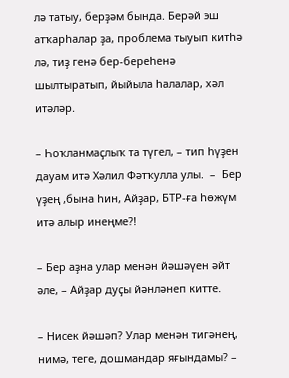лә татыу, берҙәм бында. Берәй эш атҡарһалар ҙа, проблема тыуып китһә лә, тиҙ генә бер-береһенә шылтыратып, йыйыла һалалар, хәл итәләр.

– Һоҡланмаҫлыҡ та түгел, – тип һүҙен дауам итә Хәлил Фәтҡулла улы.  –  Бер үҙең ,бына һин, Айҙар, БТР-ға һөжүм итә алыр инеңме?!

– Бер аҙна улар менән йәшәүен әйт әле, – Айҙар дуҫы йәнләнеп китте.

– Нисек йәшәп? Улар менән тигәнең, нимә, теге, дошмандар яғындамы? –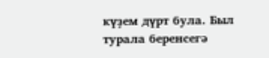күҙем дүрт була. Был турала беренсегә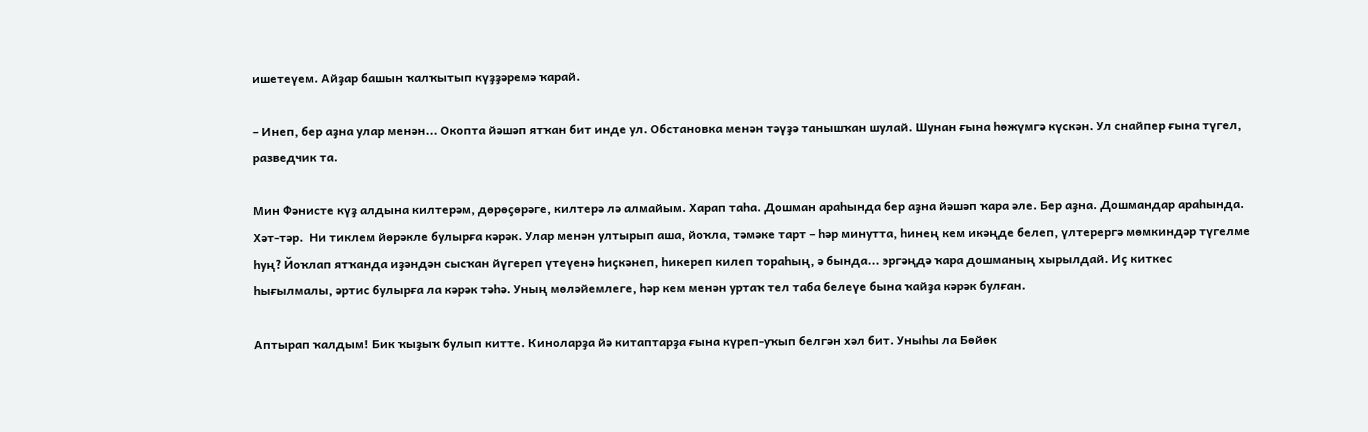ишетеүем. Айҙар башын ҡалҡытып күҙҙәремә ҡарай.

– Инеп, бер аҙна улар менән... Окопта йәшәп ятҡан бит инде ул. Обстановка менән тәүҙә танышҡан шулай. Шунан ғына һөжүмгә күскән. Ул снайпер ғына түгел, разведчик та.

Мин Фәнисте күҙ алдына килтерәм, дөрөҫөрәге, килтерә лә алмайым. Харап таһа. Дошман араһында бер аҙна йәшәп ҡара әле. Бер аҙна. Дошмандар араһында. Хәт-тәр.  Ни тиклем йөрәкле булырға кәрәк. Улар менән ултырып аша, йоҡла, тәмәке тарт – һәр минутта, һинең кем икәңде белеп, үлтерергә мөмкиндәр түгелме һуң? Йоҡлап ятҡанда иҙәндән сысҡан йүгереп үтеүенә һиҫкәнеп, һикереп килеп тораһың, ә бында... эргәңдә ҡара дошманың хырылдай. Иҫ киткес һығылмалы, әртис булырға ла кәрәк тәһә. Уның мөләйемлеге, һәр кем менән уртаҡ тел таба белеүе бына ҡайҙа кәрәк булған.

Аптырап ҡалдым! Бик ҡыҙыҡ булып китте. Киноларҙа йә китаптарҙа ғына күреп-уҡып белгән хәл бит. Уныһы ла Бөйөк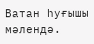Ватан һуғышы мәлендә.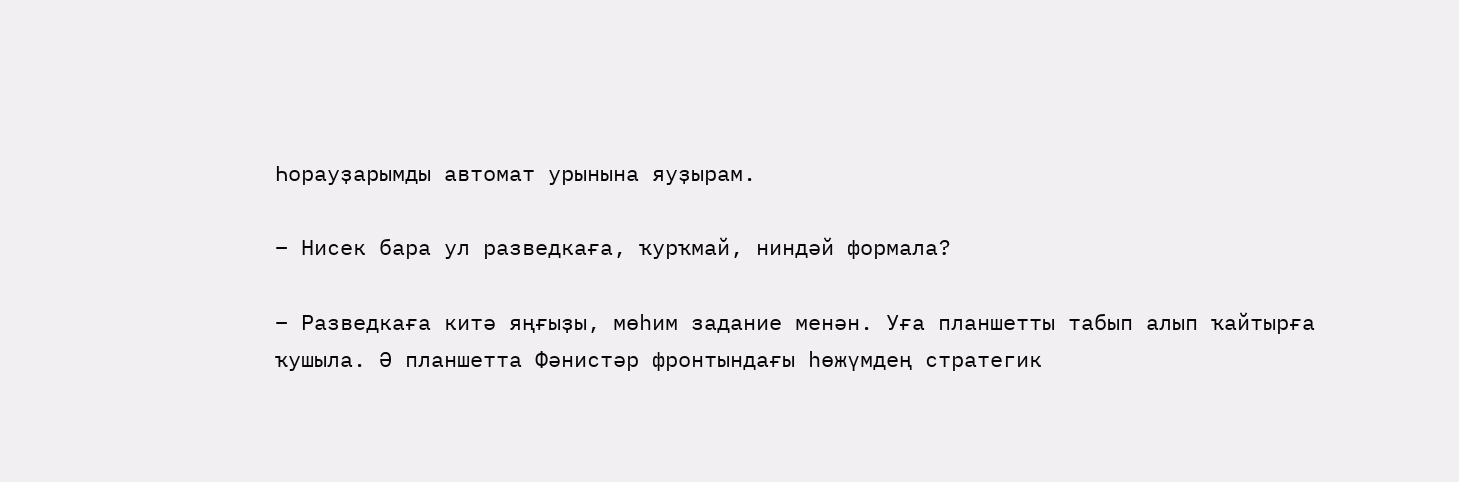Һорауҙарымды автомат урынына яуҙырам.

– Нисек бара ул разведкаға, ҡурҡмай, ниндәй формала?

– Разведкаға китә яңғыҙы, мөһим задание менән. Уға планшетты табып алып ҡайтырға ҡушыла. Ә планшетта Фәнистәр фронтындағы һөжүмдең стратегик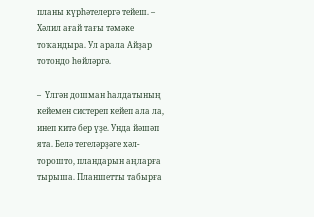планы күрһәтелергә тейеш. – Хәлил ағай тағы тәмәке тоҡандыра. Ул арала Айҙар тотондо һөйләргә.

–  Үлгән дошман һалдатының кейемен систереп кейеп ала ла, инеп китә бер үҙе. Унда йәшәп ята. Белә тегеләрҙәге хәл-торошто, пландарын аңларға тырыша. Планшетты табырға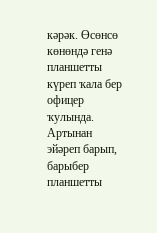кәрәк. Өсөнсө көнөндә генә планшетты күреп ҡала бер офицер ҡулында. Артынан эйәреп барып, барыбер планшетты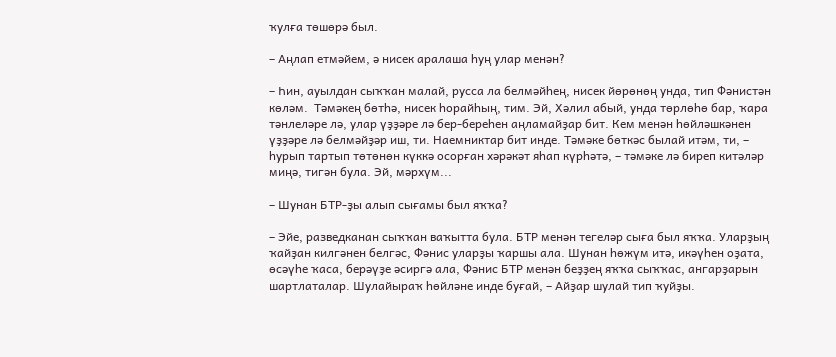ҡулға төшөрә был.

– Аңлап етмәйем, ә нисек аралаша һуң улар менән?

– Һин, ауылдан сыҡҡан малай, русса ла белмәйһең, нисек йөрөнөң унда, тип Фәнистән көләм.  Тәмәкең бөтһә, нисек һорайһың, тим. Эй, Хәлил абый, унда төрлөһө бар, ҡара тәнлеләре лә, улар үҙҙәре лә бер-береһен аңламайҙар бит. Кем менән һөйләшкәнен үҙҙәре лә белмәйҙәр иш, ти. Наемниктар бит инде. Тәмәке бөткәс былай итәм, ти, – һурып тартып төтөнөн күккә осорған хәрәкәт яһап күрһәтә, – тәмәке лә биреп китәләр миңә, тигән була. Эй, мәрхүм...

– Шунан БТР-ҙы алып сығамы был яҡҡа?

– Эйе, разведканан сыҡҡан ваҡытта була. БТР менән тегеләр сыға был яҡҡа. Уларҙың ҡайҙан килгәнен белгәс, Фәнис уларҙы ҡаршы ала. Шунан һөжүм итә, икәүһен оҙата, өсәүһе ҡаса, берәүҙе әсиргә ала, Фәнис БТР менән беҙҙең яҡҡа сыҡҡас, ангарҙарын шартлаталар. Шулайыраҡ һөйләне инде буғай, – Айҙар шулай тип ҡуйҙы.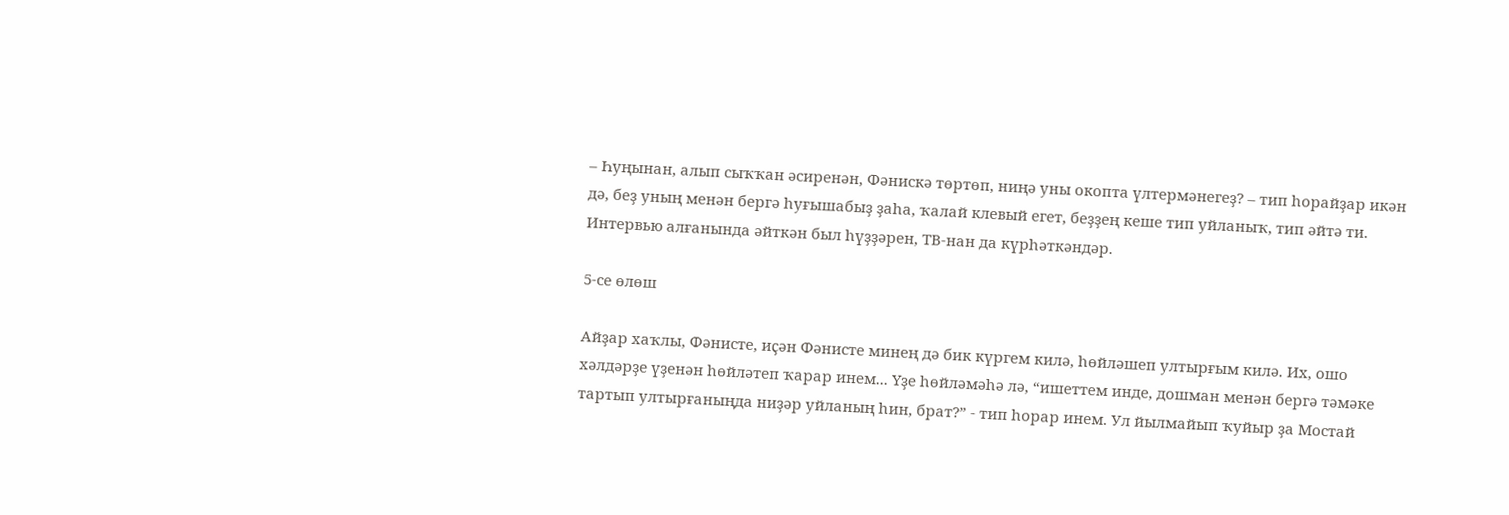– Һуңынан, алып сыҡҡан әсиренән, Фәнискә төртөп, ниңә уны окопта үлтермәнегеҙ? – тип һорайҙар икән дә, беҙ уның менән бергә һуғышабыҙ ҙаһа, ҡалай клевый егет, беҙҙең кеше тип уйланыҡ, тип әйтә ти. Интервью алғанында әйткән был һүҙҙәрен, ТВ-нан да күрһәткәндәр.

5-се өлөш

Айҙар хаҡлы, Фәнисте, иҫән Фәнисте минең дә бик күргем килә, һөйләшеп ултырғым килә. Их, ошо хәлдәрҙе үҙенән һөйләтеп ҡарар инем... Үҙе һөйләмәһә лә, “ишеттем инде, дошман менән бергә тәмәке тартып ултырғаныңда ниҙәр уйланың һин, брат?” - тип һорар инем. Ул йылмайып ҡуйыр ҙа Мостай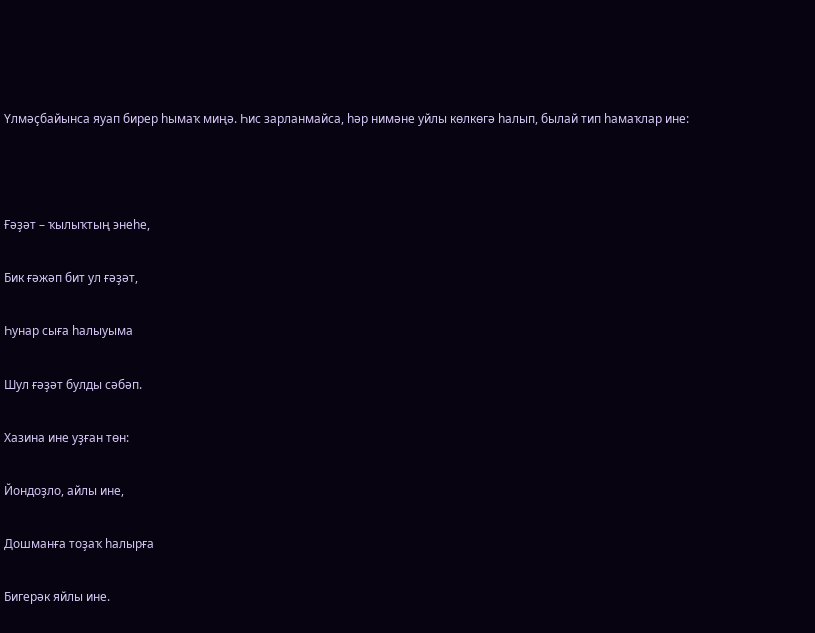Үлмәҫбайынса яуап бирер һымаҡ миңә. Һис зарланмайса, һәр нимәне уйлы көлкөгә һалып, былай тип һамаҡлар ине:



Ғәҙәт – ҡылыҡтың энеһе,

Бик ғәжәп бит ул ғәҙәт,

Һунар сыға һалыуыма

Шул ғәҙәт булды сәбәп.

Хазина ине уҙған төн:

Йондоҙло, айлы ине,

Дошманға тоҙаҡ һалырға

Бигерәк яйлы ине.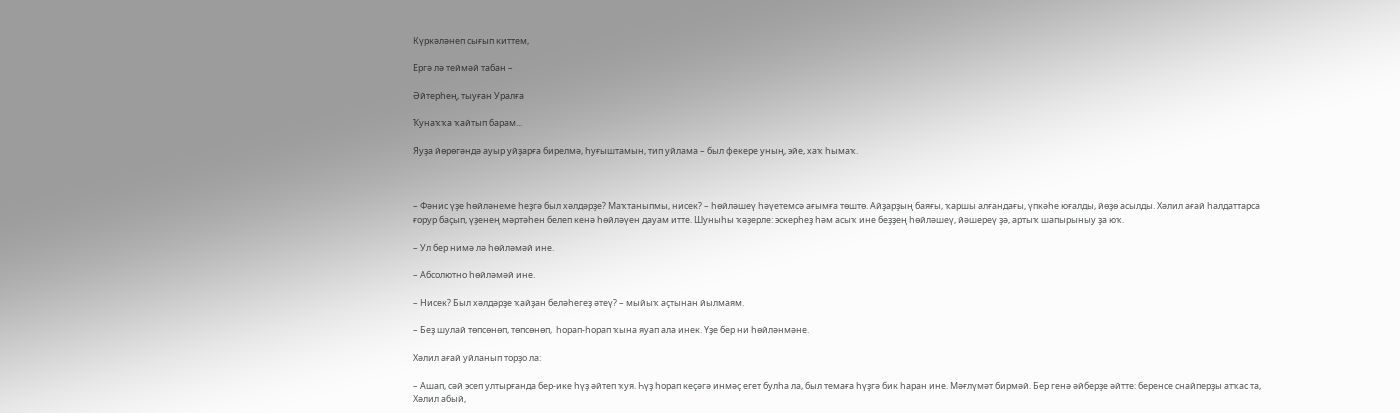Күркәләнеп сығып киттем,

Ергә лә теймәй табан –

Әйтерһең, тыуған Уралға

Ҡунаҡҡа ҡайтып барам...

Яуҙа йөрөгәндә ауыр уйҙарға бирелмә, һуғыштамын, тип уйлама – был фекере уның, эйе, хаҡ һымаҡ.



– Фәнис үҙе һөйләнеме һеҙгә был хәлдәрҙе? Маҡтаныпмы, нисек? – һөйләшеү һәүетемсә ағымға төштө. Айҙарҙың баяғы, ҡаршы алғандағы, үпкәһе юғалды, йөҙө асылды. Хәлил ағай һалдаттарса ғорур баҫып, үҙенең мәртәһен белеп кенә һөйләүен дауам итте. Шуныһы ҡәҙерле: эскерһеҙ һәм асыҡ ине беҙҙең һөйләшеү, йәшереү ҙә, артыҡ шапырыныу ҙа юҡ.

– Ул бер нимә лә һөйләмәй ине.

– Абсолютно һөйләмәй ине.

– Нисек? Был хәлдәрҙе ҡайҙан беләһегеҙ әтеү? – мыйыҡ аҫтынан йылмаям.

– Беҙ шулай төпсөнөп, төпсөнөп,  һорап-һорап ҡына яуап ала инек. Үҙе бер ни һөйләнмәне.

Хәлил ағай уйланып торҙо ла:

– Ашап, сәй эсеп ултырғанда бер-ике һүҙ әйтеп ҡуя. Һүҙ һорап кеҫәгә инмәҫ егет булһа ла, был темаға һүҙгә бик һаран ине. Мәғлүмәт бирмәй. Бер генә әйберҙе әйтте: беренсе снайперҙы атҡас та, Хәлил абый,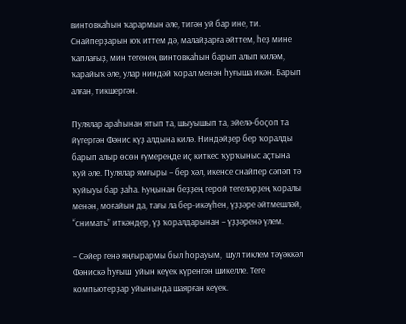винтовкаһын ҡарармын әле, тигән уй бар ине, ти. Снайперҙарын юҡ иттем дә, малайҙарға әйттем, һеҙ мине ҡаплағыҙ, мин тегенең винтовкаһын барып алып киләм, ҡарайыҡ әле, улар ниндәй ҡорал менән һуғыша икән. Барып алған, тикшергән.

Пулялар араһынан ятып та, шыуышып та, эйелә-боҫоп та йүгергән Фәнис күҙ алдына килә. Ниндәйҙер бер ҡоралды барып алыр өсөн ғүмереңде иҫ киткес ҡурҡыныс аҫтына ҡуй әле. Пулялар ямғыры – бер хәл, икенсе снайпер сәпәп тә ҡуйыуы бар ҙаһа. Һуңынан беҙҙең герой тегеләрҙең ҡоралы менән, моғайын да, тағы ла бер-икәүһен, үҙҙәре әйтмешләй, “снимать” иткәндер, үҙ ҡоралдарынан – үҙҙәренә үлем.

– Сәйер генә яңғырармы был һорауым,  шул тиклем тәүәккәл Фәнискә һуғыш  уйын кеүек күренгән шикелле. Теге компьютерҙар уйынында шаярған кеүек.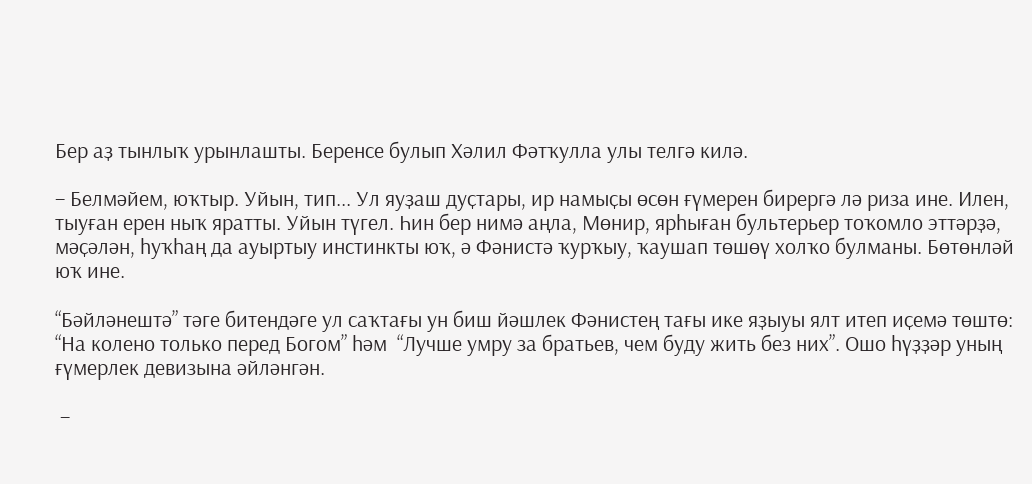Бер аҙ тынлыҡ урынлашты. Беренсе булып Хәлил Фәтҡулла улы телгә килә.

– Белмәйем, юҡтыр. Уйын, тип... Ул яуҙаш дуҫтары, ир намыҫы өсөн ғүмерен бирергә лә риза ине. Илен, тыуған ерен ныҡ яратты. Уйын түгел. Һин бер нимә аңла, Мөнир, ярһыған бультерьер тоҡомло эттәрҙә, мәҫәлән, һуҡһаң да ауыртыу инстинкты юҡ, ә Фәнистә ҡурҡыу, ҡаушап төшөү холҡо булманы. Бөтөнләй юҡ ине.

“Бәйләнештә” тәге битендәге ул саҡтағы ун биш йәшлек Фәнистең тағы ике яҙыуы ялт итеп иҫемә төштө: “На колено только перед Богом” һәм  “Лучше умру за братьев, чем буду жить без них”. Ошо һүҙҙәр уның ғүмерлек девизына әйләнгән.

 –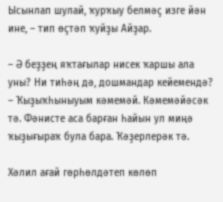Ысынлап шулай, ҡурҡыу белмәҫ изге йән ине, – тип өҫтәп ҡуйҙы Айҙар.

– Ә беҙҙең яҡтағылар нисек ҡаршы ала уны? Ни тиһәң дә, дошмандар кейемендә? – Ҡыҙыҡһыныуым кәмемәй. Кәмемәйәсәк тә. Фәнисте аса барған һайын ул миңә ҡыҙығыраҡ була бара. Ҡәҙерлерәк тә.

Хәлил ағай гөрһөлдәтеп көлөп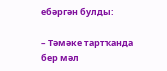ебәргән булды:

– Тәмәке тартҡанда бер мәл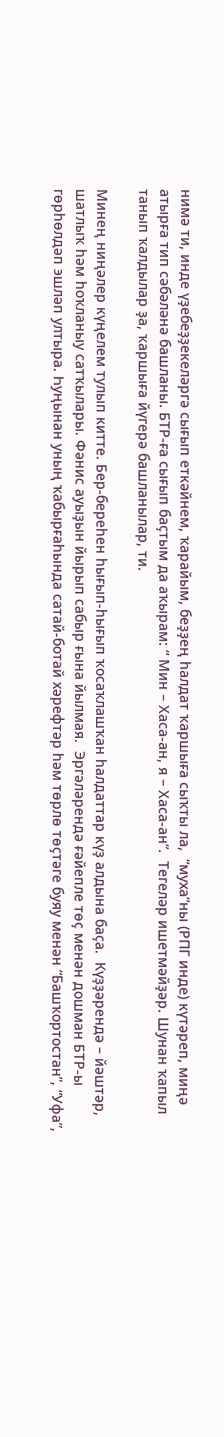нимә ти, инде үҙебеҙҙекеләргә сығып еткәйнем, ҡарайым, беҙҙең һалдат ҡаршыға сыҡты ла,  “муха”ны (РПГ инде) күтәреп, миңә атырға тип сәбәләнә башланы. БТР-ға сығып баҫтым да аҡырам: “ Мин – Хаса-ан, я – Хаса-ан”.  Тегеләр ишетмәйҙәр. Шунан ҡапыл танып ҡалдылар ҙа, ҡаршыға йүгерә башланылар, ти.

Минең ниңәлер күңелем тулып китте. Бер-береһен һығып-һығып ҡосаҡлашҡан һалдаттар күҙ алдына баҫа.  Күҙҙәрендә – йәштәр, шатлыҡ һәм һоҡланыу сатҡылары. Фәнис ауыҙын йырып сабыр ғына йылмая.  Эргәләрендә ғәйепле төҫ менән дошман БТР-ы гөрһөлдәп эшләп ултыра. Һуңынан уның ҡабырғаһында сатай-ботай хәрефтәр һәм төрлө төҫтәге буяу менән “Башҡортостан”, “Уфа”,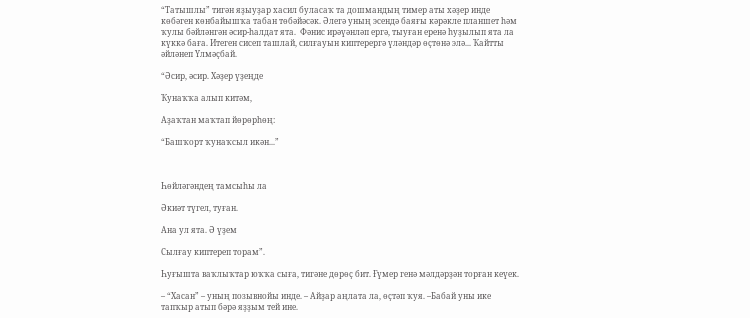“Татышлы” тигән яҙыуҙар хасил буласаҡ та дошмандың тимер аты хәҙер инде көбәген көнбайышҡа табан төбәйәсәк. Әлегә уның эсендә баяғы кәрәкле планшет һәм ҡулы бәйләнгән әсир-һалдат ята.  Фәнис ирәүәнләп ергә, тыуған еренә һуҙылып ята ла күккә баға. Итеген сисеп ташлай, силғауын киптерергә үләндәр өҫтөнә элә... Ҡайтты әйләнеп Үлмәҫбай.

“Әсир, әсир. Хәҙер үҙеңде

Ҡунаҡҡа алып китәм,

Аҙаҡтан маҡтап йөрөрһөң:

“Башҡорт ҡунаҡсыл икән...”



Һөйләгәндең тамсыһы ла

Әкиәт түгел, туған.

Ана ул ята. Ә үҙем

Сылғау киптереп торам”.

Һуғышта ваҡлыҡтар юҡҡа сыға, тигәне дөрөҫ бит. Ғүмер генә мәлдәрҙән торған кеүек.

– “Хасан” – уның позывнойы инде. – Айҙар аңлата ла, өҫтәп ҡуя. –Бабай уны ике тапҡыр атып бәрә яҙҙым тей ине.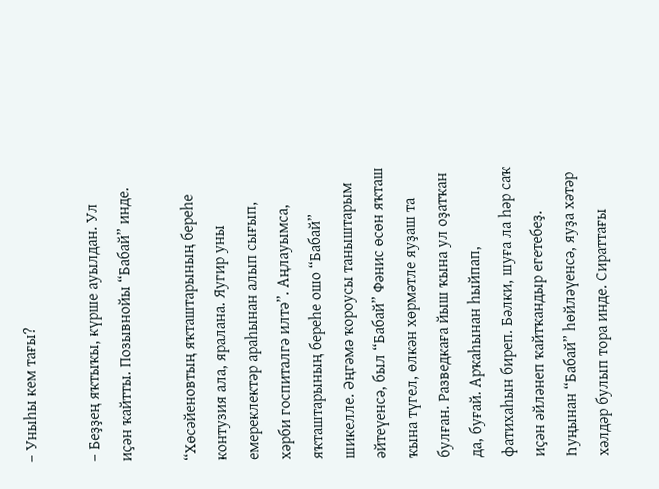– Уныһы кем тағы?

– Беҙҙең яҡтыҡы, күрше ауылдан. Ул иҫән ҡайтты. Позывнойы “Бабай” инде.

“Хөсәйеновтың яҡташтарының береһе контузия ала, яралана. Яугир уны емереклектәр араһынан алып сығып, хәрби госпиталгә илтә”. Аңлауымса, яҡташтарының береһе ошо “Бабай” шикелле. Әңгәмә ҡороусы таныштарым әйтеүенсә, был “Бабай” Фәнис өсөн яҡташ ҡына түгел, өлкән хөрмәтле яуҙаш та булған. Разведкаға йыш ҡына ул оҙатҡан да, буғай. Арҡаһынан һыйпап, фатихаһын биреп. Бәлки, шуға ла һәр саҡ иҫән әйләнеп ҡайтҡандыр егетебеҙ. Һуңынан “Бабай” һөйләүенсә, яуҙа хәтәр хәлдәр булып тора инде. Сираттағы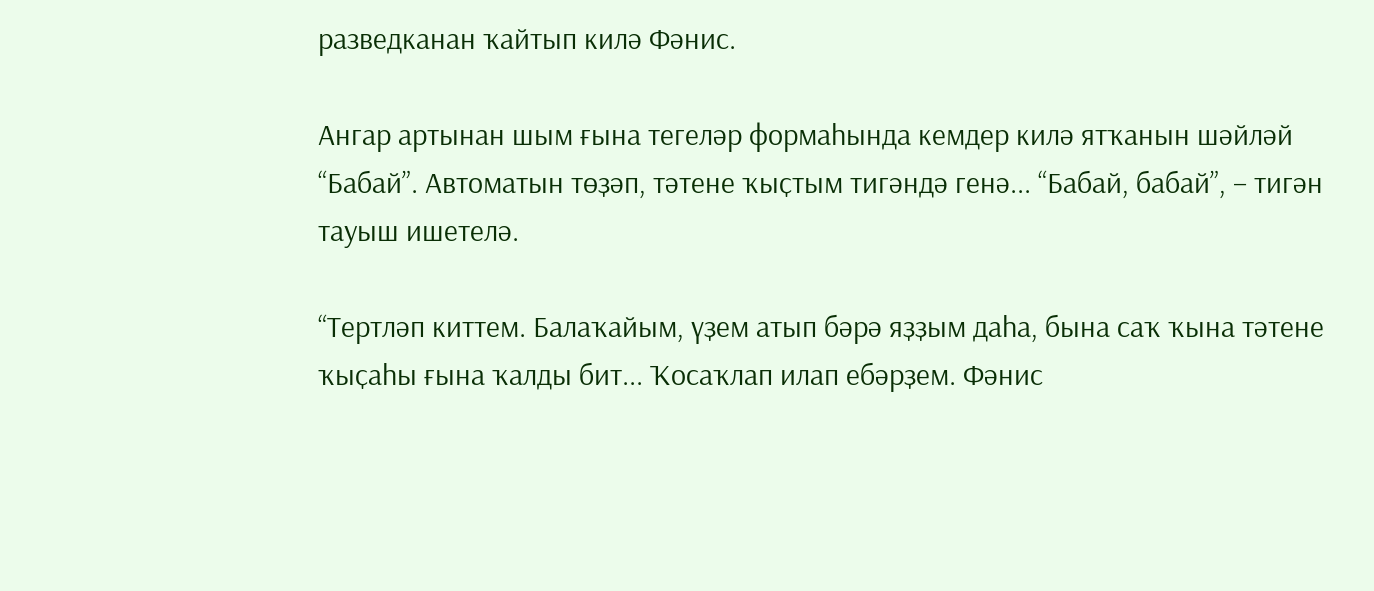разведканан ҡайтып килә Фәнис.

Ангар артынан шым ғына тегеләр формаһында кемдер килә ятҡанын шәйләй “Бабай”. Автоматын төҙәп, тәтене ҡыҫтым тигәндә генә... “Бабай, бабай”, – тигән тауыш ишетелә.

“Тертләп киттем. Балаҡайым, үҙем атып бәрә яҙҙым даһа, бына саҡ ҡына тәтене ҡыҫаһы ғына ҡалды бит... Ҡосаҡлап илап ебәрҙем. Фәнис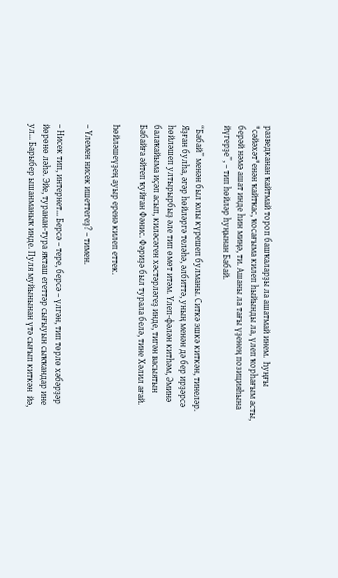разведканан ҡайтмай тороп башҡаларҙы ла ашатмай инем.  Һуңғы "сәйәхәт"енән ҡайтҡас, ҡосағыма килеп һыйынды ла, үлеп ҡорһағым асты, берәй нәмә ашат инде һин миңә, ти. Ашаны ла тағы үҙенең позицияһына йүгерҙе”, – тип һөйләр һуңынан Бабай.

“Бабай” менән был юлы күрешеп булманы. Ситкә эшкә киткән, тинеләр. Яҙған булһа, әгәр һөйләргә теләһә, әлбиттә, уның менән дә бер ирҙәрсә һөйләшеп ултырырбыҙ әле тип өмөт итәм. Үлеп-фәлән китһәм, Әминә балаҡайыма иҫәп асып, киләсәген хәстәрләгеҙ инде, тигән васыятын Бабайға әйтеп ҡуйған Фәнис. Фәриҙә был турала белә, тине Хәлил ағай.

Һөйләшеүҙең ауыр еренә килеп еттек.

– Үлемен нисек ишеттегеҙ? – тимен.

– Нисек тип, интернет... Берсә – тере, берсә – үлгән, тип төрлө хәбәрҙәр йөрөнө ләһә. Эйе, туранан-тура яҡташ егеттәр сығыуын сыҡҡандар ине ул... Барыбер ышанманыҡ инде. Пуля муйынынан үтә сығып киткән  йә,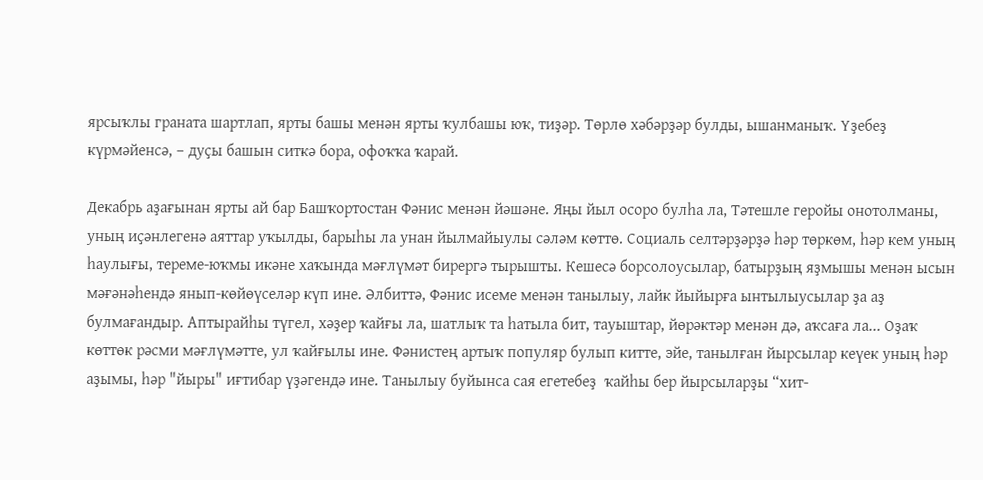ярсыҡлы граната шартлап, ярты башы менән ярты ҡулбашы юҡ, тиҙәр. Төрлө хәбәрҙәр булды, ышанманыҡ. Үҙебеҙ күрмәйенсә, – дуҫы башын ситкә бора, офоҡҡа ҡарай.

Декабрь аҙағынан ярты ай бар Башҡортостан Фәнис менән йәшәне. Яңы йыл осоро булһа ла, Тәтешле геройы онотолманы, уның иҫәнлегенә аяттар уҡылды, барыһы ла унан йылмайыулы сәләм көттө. Социаль селтәрҙәрҙә һәр төркөм, һәр кем уның һаулығы, тереме-юҡмы икәне хаҡында мәғлүмәт бирергә тырышты. Кешесә борсолоусылар, батырҙың яҙмышы менән ысын мәғәнәһендә янып-көйөүселәр күп ине. Әлбиттә, Фәнис исеме менән танылыу, лайк йыйырға ынтылыусылар ҙа аҙ булмағандыр. Аптырайһы түгел, хәҙер ҡайғы ла, шатлыҡ та һатыла бит, тауыштар, йөрәктәр менән дә, аҡсаға ла... Оҙаҡ көттөк рәсми мәғлүмәтте, ул ҡайғылы ине. Фәнистең артыҡ популяр булып китте, эйе, танылған йырсылар кеүек уның һәр аҙымы, һәр "йыры" иғтибар үҙәгендә ине. Танылыу буйынса сая егетебеҙ  ҡайһы бер йырсыларҙы “хит-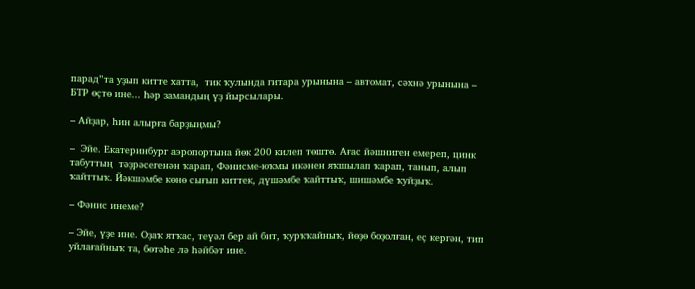парад”та уҙып китте хатта,  тик ҡулында гитара урынына – автомат, сәхнә урынына – БТР өҫтө ине... Һәр замандың үҙ йырсылары.

– Айҙар, һин алырға барҙыңмы?

–  Эйе. Екатеринбург аэропортына йөк 200 килеп төштө. Ағас йәшниген емереп, цинк табуттың  тәҙрәсегенән ҡарап, Фәнисме-юҡмы икәнен яҡшылап ҡарап, танып, алып ҡайттыҡ. Йәкшәмбе көнө сығып киттек, дүшәмбе ҡайттыҡ, шишәмбе ҡуйҙыҡ.

– Фәнис инеме?

– Эйе, үҙе ине. Оҙаҡ ятҡас, теүәл бер ай бит, ҡурҡҡайныҡ, йөҙө боҙолған, еҫ кергән, тип уйлағайныҡ та, бөтәһе лә һәйбәт ине.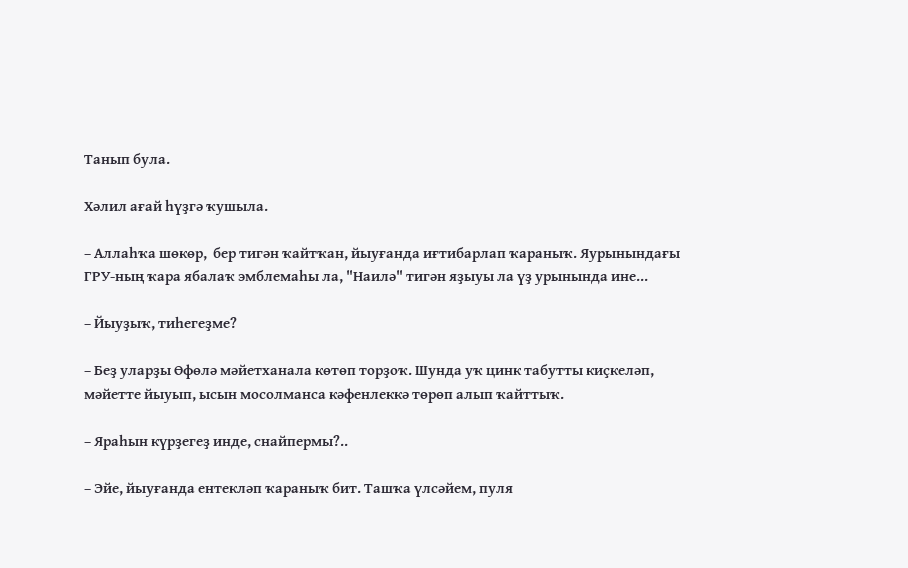Танып була.

Хәлил ағай һүҙгә ҡушыла.

– Аллаһҡа шөкөр,  бер тигән ҡайтҡан, йыуғанда иғтибарлап ҡараныҡ. Яурынындағы ГРУ-ның ҡара ябалаҡ эмблемаһы ла, "Наилә" тигән яҙыуы ла үҙ урынында ине...

– Йыуҙыҡ, тиһегеҙме?

– Беҙ уларҙы Өфөлә мәйетханала көтөп торҙоҡ. Шунда уҡ цинк табутты киҫкеләп, мәйетте йыуып, ысын мосолманса кәфенлеккә төрөп алып ҡайттыҡ.

– Яраһын күрҙегеҙ инде, снайпермы?..

– Эйе, йыуғанда ентекләп ҡараныҡ бит. Ташҡа үлсәйем, пуля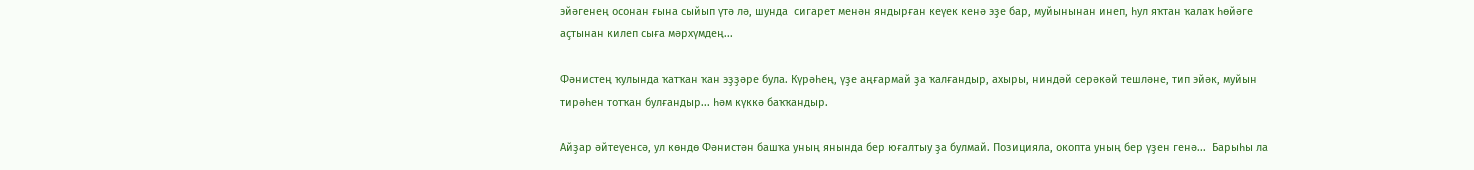эйәгенең осонан ғына сыйып үтә лә, шунда  сигарет менән яндырған кеүек кенә эҙе бар, муйынынан инеп, һул яҡтан ҡалаҡ һөйәге аҫтынан килеп сыға мәрхүмдең...

Фәнистең ҡулында ҡатҡан ҡан эҙҙәре була. Күрәһең, үҙе аңғармай ҙа ҡалғандыр, ахыры, ниндәй серәкәй тешләне, тип эйәк, муйын тирәһен тотҡан булғандыр... һәм күккә баҡҡандыр.

Айҙар әйтеүенсә, ул көндө Фәнистән башҡа уның янында бер юғалтыу ҙа булмай. Позицияла, окопта уның бер үҙен генә...  Барыһы ла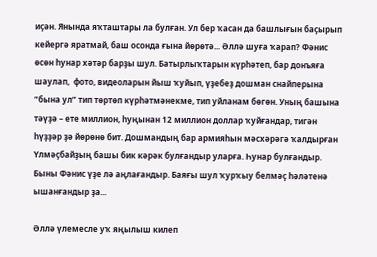иҫән. Янында яҡташтары ла булған. Ул бер ҡасан да башлығын баҫырып кейергә яратмай, баш осонда ғына йөрөтә... Әллә шуға ҡарап? Фәнис өсөн һунар хәтәр барҙы шул. Батырлыҡтарын күрһәтеп, бар донъяға шаулап,  фото, видеоларын йыш ҡуйып, үҙебеҙ дошман снайперына “бына ул” тип төртөп күрһәтмәнекме, тип уйланам бөгөн. Уның башына тәүҙә – ете миллион, һуңынан 12 миллион доллар ҡуйғандар, тигән һүҙҙәр ҙә йөрөнө бит. Дошмандың бар армияһын мәсхәрәгә ҡалдырған Үлмәҫбайҙың башы бик кәрәк булғандыр уларға. Һунар булғандыр. Быны Фәнис үҙе лә аңлағандыр. Баяғы шул ҡурҡыу белмәҫ һәләтенә ышанғандыр ҙа...

Әллә үлемесле уҡ яңылыш килеп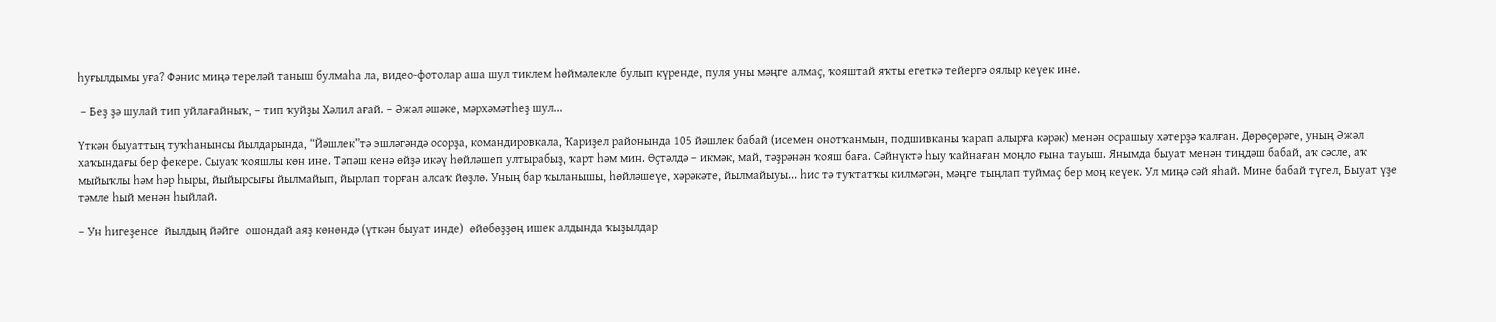һуғылдымы уға? Фәнис миңә тереләй таныш булмаһа ла, видео-фотолар аша шул тиклем һөймәлекле булып күренде, пуля уны мәңге алмаҫ, ҡояштай яҡты егеткә тейергә оялыр кеүек ине.

 – Беҙ ҙә шулай тип уйлағайныҡ, – тип ҡуйҙы Хәлил ағай. – Әжәл әшәке, мәрхәмәтһеҙ шул...

Үткән быуаттың туҡһанынсы йылдарында, “Йәшлек”тә эшләгәндә осорҙа, командировкала, Ҡариҙел районында 105 йәшлек бабай (исемен онотҡанмын, подшивканы ҡарап алырға кәрәк) менән осрашыу хәтерҙә ҡалған. Дөрөҫөрәге, уның Әжәл хаҡындағы бер фекере. Сыуаҡ ҡояшлы көн ине. Тәпәш кенә өйҙә икәү һөйләшеп ултырабыҙ, ҡарт һәм мин. Өҫтәлдә – икмәк, май, тәҙрәнән ҡояш баға. Сәйнүктә һыу ҡайнаған моңло ғына тауыш. Янымда быуат менән тиңдәш бабай, аҡ сәсле, аҡ мыйыҡлы һәм һәр һыры, йыйырсығы йылмайып, йырлап торған алсаҡ йөҙлө. Уның бар ҡыланышы, һөйләшеүе, хәрәкәте, йылмайыуы... һис тә туҡтатҡы килмәгән, мәңге тыңлап туймаҫ бер моң кеүек. Ул миңә сәй яһай. Мине бабай түгел, Быуат үҙе тәмле һый менән һыйлай.

– Ун һигеҙенсе  йылдың йәйге  ошондай аяҙ көнөндә (үткән быуат инде)  өйөбөҙҙөң ишек алдында ҡыҙылдар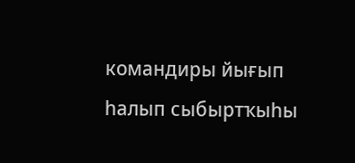командиры йығып һалып сыбыртҡыһы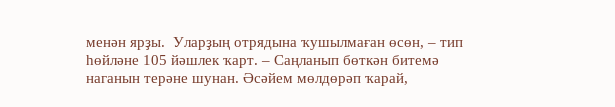менән ярҙы.  Уларҙың отрядына ҡушылмаған өсөн, – тип һөйләне 105 йәшлек ҡарт. – Саңланып бөткән битемә  наганын терәне шунан. Әсәйем мөлдөрәп ҡарай,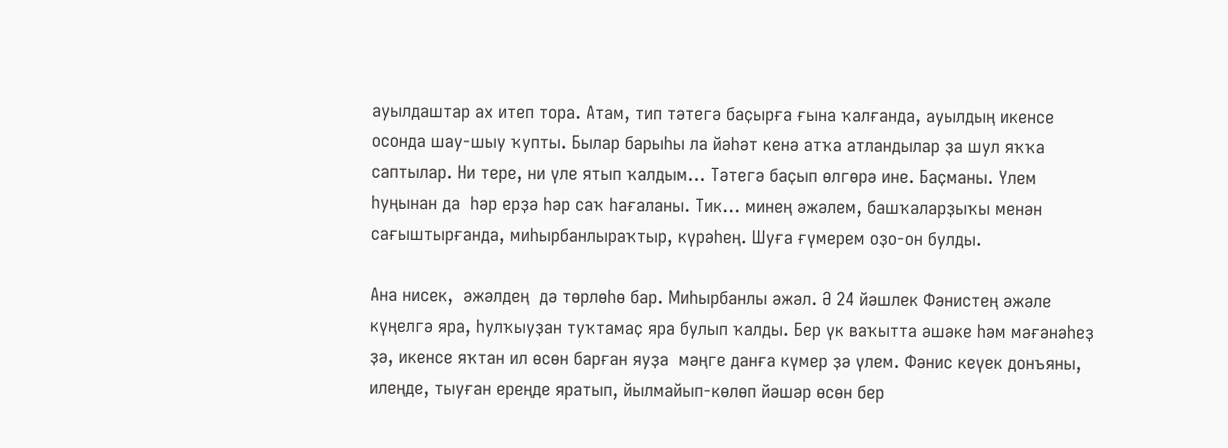ауылдаштар ах итеп тора. Атам, тип тәтегә баҫырға ғына ҡалғанда, ауылдың икенсе осонда шау-шыу ҡупты. Былар барыһы ла йәһәт кенә атҡа атландылар ҙа шул яҡҡа саптылар. Ни тере, ни үле ятып ҡалдым... Тәтегә баҫып өлгөрә ине. Баҫманы. Үлем һуңынан да  һәр ерҙә һәр саҡ һағаланы. Тик... минең әжәлем, башҡаларҙыҡы менән сағыштырғанда, миһырбанлыраҡтыр, күрәһең. Шуға ғүмерем оҙо-он булды.

Ана нисек,  әжәлдең  дә төрлөһө бар. Миһырбанлы әжәл. Ә 24 йәшлек Фәнистең әжәле күңелгә яра, һулҡыуҙан туҡтамаҫ яра булып ҡалды. Бер үк ваҡытта әшәке һәм мәғәнәһеҙ ҙә, икенсе яҡтан ил өсөн барған яуҙа  мәңге данға күмер ҙә үлем. Фәнис кеүек донъяны, илеңде, тыуған ереңде яратып, йылмайып-көлөп йәшәр өсөн бер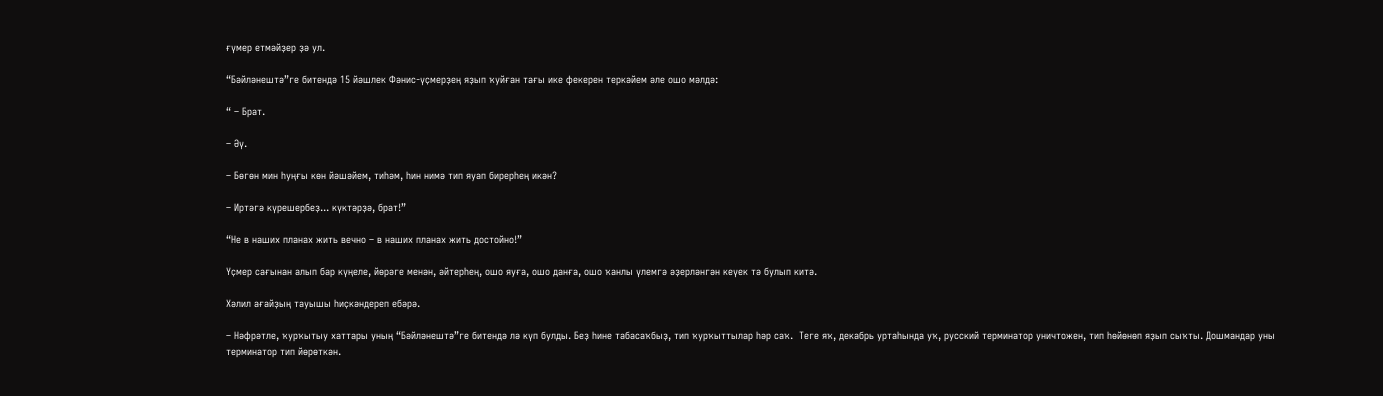ғүмер етмәйҙер ҙә ул.

“Бәйләнештә”ге битендә 15 йәшлек Фәнис-үҫмерҙең яҙып ҡуйған тағы ике фекерен теркәйем әле ошо мәлдә:

“ – Брат.

– Әү.

– Бөгөн мин һуңғы көн йәшәйем, тиһәм, һин нимә тип яуап бирерһең икән?

– Иртәгә күрешербеҙ... күктәрҙә, брат!”

“Не в наших планах жить вечно – в наших планах жить достойно!”

Үҫмер сағынан алып бар күңеле, йөрәге менән, әйтерһең, ошо яуға, ошо данға, ошо ҡанлы үлемгә әҙерләнгән кеүек тә булып китә.

Хәлил ағайҙың тауышы һиҫкәндереп ебәрә.

– Нәфрәтле, ҡурҡытыу хаттары уның “Бәйләнештә”ге битендә лә күп булды. Беҙ һине табасаҡбыҙ, тип ҡурҡыттылар һәр саҡ.  Теге яҡ, декабрь уртаһында уҡ, русский терминатор уничтожен, тип һөйөнөп яҙып сыҡты. Дошмандар уны терминатор тип йөрөткән.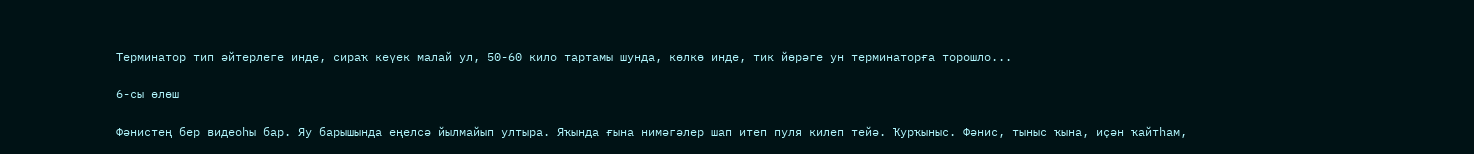Терминатор тип әйтерлеге инде, сираҡ кеүек малай ул, 50-60 кило тартамы шунда, көлкө инде, тик йөрәге ун терминаторға торошло...

6-сы өлөш

Фәнистең бер видеоһы бар. Яу барышында еңелсә йылмайып ултыра. Яҡында ғына нимәгәлер шап итеп пуля килеп тейә. Ҡурҡыныс. Фәнис, тыныс ҡына, иҫән ҡайтһам,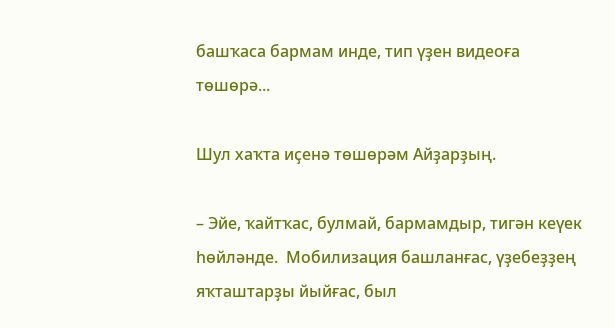башҡаса бармам инде, тип үҙен видеоға төшөрә...

Шул хаҡта иҫенә төшөрәм Айҙарҙың.

– Эйе, ҡайтҡас, булмай, бармамдыр, тигән кеүек һөйләнде.  Мобилизация башланғас, үҙебеҙҙең яҡташтарҙы йыйғас, был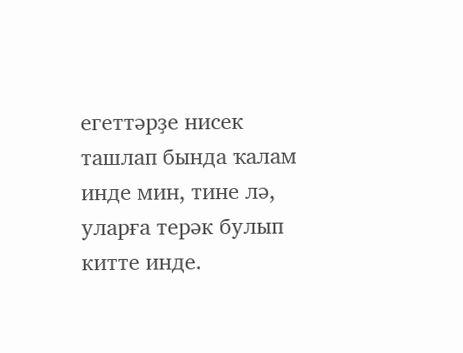егеттәрҙе нисек ташлап бында ҡалам инде мин, тине лә, уларға терәк булып китте инде.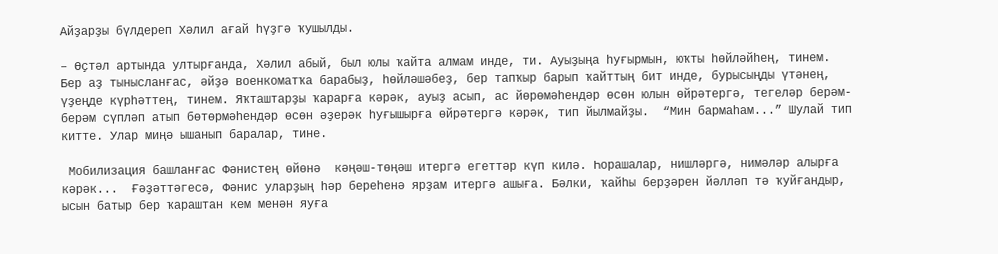Айҙарҙы бүлдереп Хәлил ағай һүҙгә ҡушылды.

– Өҫтәл артында ултырғанда, Хәлил абый, был юлы ҡайта алмам инде, ти. Ауыҙыңа һуғырмын, юҡты һөйләйһең, тинем. Бер аҙ тынысланғас, әйҙә военкоматҡа барабыҙ, һөйләшәбеҙ, бер тапҡыр барып ҡайттың бит инде, бурысыңды үтәнең, үҙеңде күрһәттең, тинем. Яҡташтарҙы ҡарарға кәрәк, ауыҙ асып, ас йөрөмәһендәр өсөн юлын өйрәтергә, тегеләр берәм-берәм сүпләп атып бөтөрмәһендәр өсөн әҙерәк һуғышырға өйрәтергә кәрәк, тип йылмайҙы.  “Мин бармаһам...” Шулай тип китте. Улар миңә ышанып баралар, тине.

 Мобилизация башланғас Фәнистең өйөнә  кәңәш-төңәш итергә егеттәр күп килә. Һорашалар, нишләргә, нимәләр алырға кәрәк...  Ғәҙәттәгесә, Фәнис уларҙың һәр береһенә ярҙам итергә ашыға. Бәлки, ҡайһы берҙәрен йәлләп тә ҡуйғандыр, ысын батыр бер ҡараштан кем менән яуға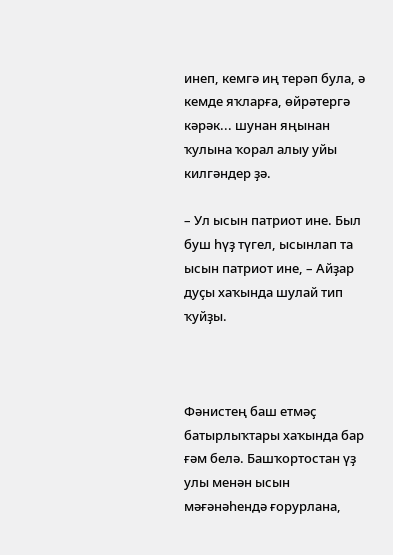инеп, кемгә иң терәп була, ә кемде яҡларға, өйрәтергә кәрәк... шунан яңынан ҡулына ҡорал алыу уйы килгәндер ҙә.

– Ул ысын патриот ине. Был буш һүҙ түгел, ысынлап та ысын патриот ине, – Айҙар дуҫы хаҡында шулай тип ҡуйҙы.



Фәнистең баш етмәҫ батырлыҡтары хаҡында бар ғәм белә. Башҡортостан үҙ улы менән ысын мәғәнәһендә ғорурлана,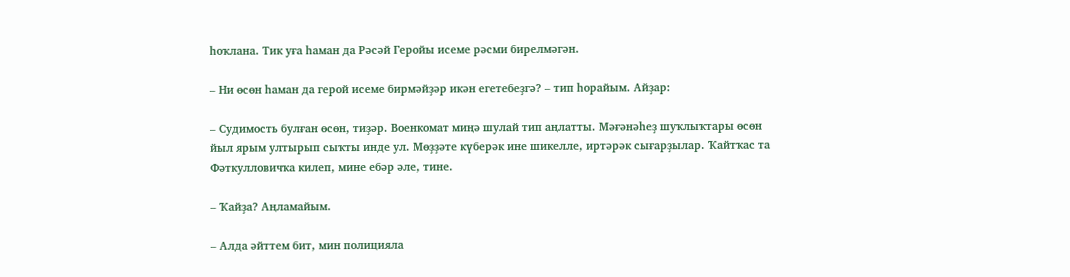һоҡлана. Тик уға һаман да Рәсәй Геройы исеме рәсми бирелмәгән.

– Ни өсөн һаман да герой исеме бирмәйҙәр икән егетебеҙгә? – тип һорайым. Айҙар:

– Судимость булған өсөн, тиҙәр. Военкомат миңә шулай тип аңлатты. Мәғәнәһеҙ шуҡлыҡтары өсөн йыл ярым ултырып сыҡты инде ул. Мөҙҙәте күберәк ине шикелле, иртәрәк сығарҙылар. Ҡайтҡас та Фәткулловичҡа килеп, мине ебәр әле, тине.

– Ҡайҙа? Аңламайым.

– Алда әйттем бит, мин полицияла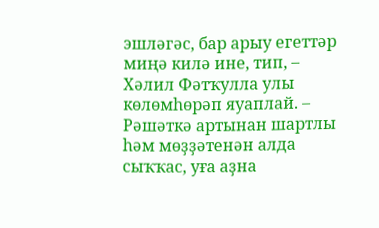эшләгәс, бар арыу егеттәр миңә килә ине, тип, – Хәлил Фәтҡулла улы көлөмһөрәп яуаплай. – Рәшәткә артынан шартлы һәм мөҙҙәтенән алда сыҡҡас, уға аҙна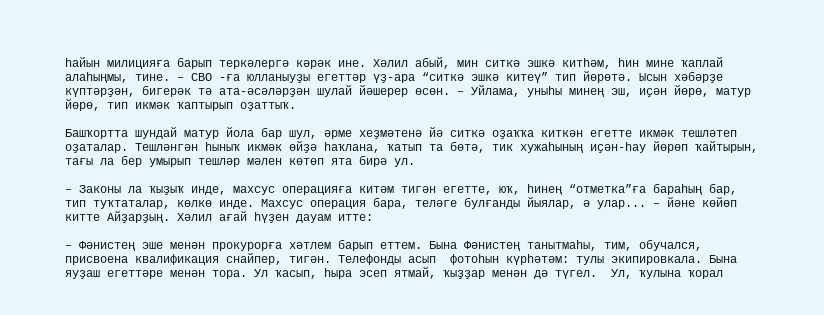һайын милицияға барып теркәлергә кәрәк ине. Хәлил абый, мин ситкә эшкә китһәм, һин мине ҡаплай алаһыңмы, тине. – СВО -ға юлланыуҙы егеттәр үҙ-ара “ситкә эшкә китеү” тип йөрөтә. Ысын хәбәрҙе күптәрҙән, бигерәк тә ата-әсәләрҙән шулай йәшерер өсөн. – Уйлама, уныһы минең эш, иҫән йөрө, матур йөрө, тип икмәк ҡаптырып оҙаттыҡ.

Башҡортта шундай матур йола бар шул, әрме хеҙмәтенә йә ситкә оҙаҡҡа киткән егетте икмәк тешләтеп оҙаталар. Тешләнгән һыныҡ икмәк өйҙә һаҡлана, ҡатып та бөтә, тик хужаһының иҫән-һау йөрөп ҡайтырын, тағы ла бер умырып тешләр мәлен көтөп ята бирә ул.

– Законы ла ҡыҙыҡ инде, махсус операцияға китәм тигән егетте, юҡ, һинең “отметка”ға бараһың бар, тип туҡтаталар, көлкө инде. Махсус операция бара, теләге булғанды йыялар, ә улар... – йәне көйөп китте Айҙарҙың. Хәлил ағай һүҙен дауам итте:

– Фәнистең эше менән прокурорға хәтлем барып еттем. Бына Фәнистең танытмаһы, тим, обучался, присвоена квалификация снайпер, тигән. Телефонды асып  фотоһын күрһәтәм: тулы экипировкала. Бына яуҙаш егеттәре менән тора. Ул ҡасып, һыра эсеп ятмай, ҡыҙҙар менән дә түгел.  Ул, ҡулына ҡорал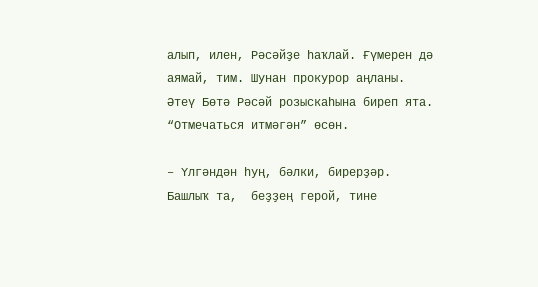алып, илен, Рәсәйҙе һаҡлай. Ғүмерен дә аямай, тим. Шунан прокурор аңланы. Әтеү Бөтә Рәсәй розыскаһына биреп ята. “Отмечаться итмәгән” өсөн.

– Үлгәндән һуң, бәлки, бирерҙәр. Башлыҡ та,  беҙҙең герой, тине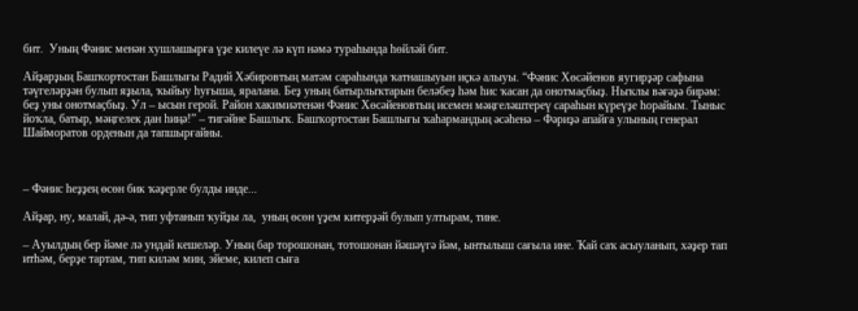бит.  Уның Фәнис менән хушлашырға үҙе килеүе лә күп нәмә тураһында һөйләй бит.

Айҙарҙың Башҡортостан Башлығы Радий Хәбировтың матәм сараһында ҡатнашыуын иҫкә алыуы. “Фәнис Хөсәйенов яугирҙәр сафына тәүгеләрҙән булып яҙыла, ҡыйыу һуғыша, яралана. Беҙ уның батырлыҡтарын беләбеҙ һәм һис ҡасан да онотмаҫбыҙ. Ныҡлы вәғәҙә бирәм: беҙ уны онотмаҫбыҙ. Ул – ысын герой. Район хакимиәтенән Фәнис Хөсәйеновтың исемен мәңгеләштереү сараһын күреүҙе һорайым. Тыныс йоҡла, батыр, мәңгелек дан һиңә!” – тигәйне Башлыҡ. Башҡортостан Башлығы ҡаһармандың әсәһенә – Фәриҙә апайға улының генерал Шайморатов орденын да тапшырғайны.



– Фәнис һеҙҙең өсөн бик ҡәҙерле булды инде...

Айҙар, ну, малай, дә-ә, тип уфтанып ҡуйҙы ла,  уның өсөн үҙем китерҙәй булып ултырам, тине.

– Ауылдың бер йәме лә ундай кешеләр. Уның бар торошонан, тотошонан йәшәүгә йәм, ынтылыш сағыла ине. Ҡай саҡ асыуланып, хәҙер тап итһәм, берҙе тартам, тип киләм мин, эйеме, килеп сыға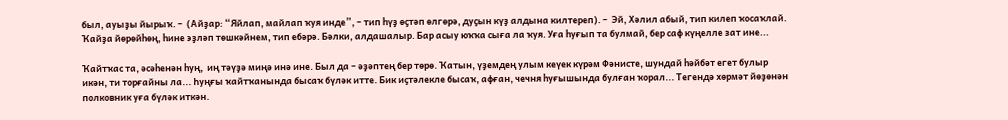был, ауыҙы йырыҡ. –  (Айҙар: “Яйлап, майлап ҡуя инде”, – тип һүҙ өҫтәп өлгөрә, дуҫын күҙ алдына килтереп). –  Эй, Хәлил абый, тип килеп ҡосаҡлай. Ҡайҙа йөрөйһөң, һине эҙләп төшкәйнем, тип ебәрә. Бәлки, алдашалыр. Бар асыу юҡҡа сыға ла ҡуя. Уға һуғып та булмай, бер саф күңелле зат ине...

Ҡайтҡас та, әсәһенән һуң,  иң тәүҙә миңә инә ине. Был да – әҙәптең бер төрө. Ҡатын, үҙемдең улым кеүек күрәм Фәнисте, шундай һәйбәт егет булыр икән, ти торғайны ла... Һуңғы ҡайтҡанында бысаҡ бүләк итте. Бик иҫтәлекле бысаҡ, афған, чечня һуғышында булған ҡорал... Тегендә хөрмәт йөҙөнән полковник уға бүләк иткән.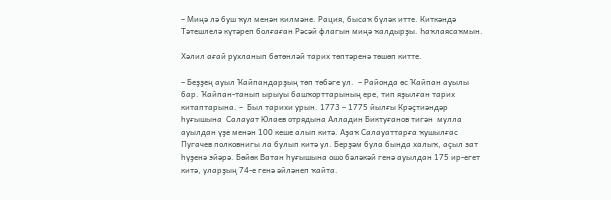– Миңә лә буш ҡул менән килмәне. Рация, бысаҡ бүләк итте. Киткәндә Тәтешлелә күтәреп болғаған Рәсәй флагын миңә ҡалдырҙы. Һаҡлаясаҡмын.

Хәлил ағай рухланып бөтөнләй тарих төптәренә төшөп китте.

– Беҙҙең ауыл Ҡайпандарҙың төп төбәге ул.  – Районда өс Ҡайпан ауылы бар. Ҡайпан-танып ырыуы башҡорттарының ере, тип яҙылған тарих китаптарына. –  Был тарихи урын. 1773 – 1775 йылғы Крәҫтиәндәр һуғышына  Салауат Юлаев отрядына Алладин Биктуғанов тигән  мулла ауылдан үҙе менән 100 кеше алып китә. Аҙаҡ Салауаттарға ҡушылғас Пугачев полковнигы ла булып китә ул. Берҙәм була бында халыҡ, аҫыл зат һүҙенә эйәрә. Бөйөк Ватан һуғышына ошо бәләкәй генә ауылдан 175 ир-егет китә, уларҙың 74-е генә әйләнеп ҡайта.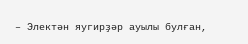– Электән яугирҙәр ауылы булған,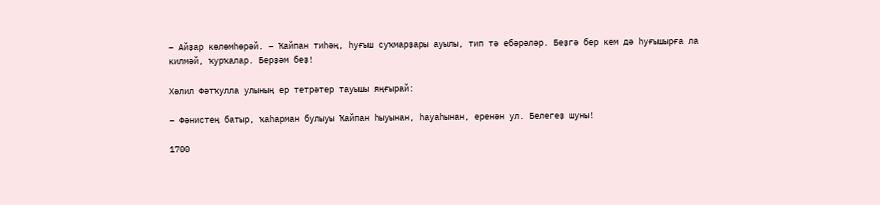– Айҙар көлөмһөрәй. – Ҡайпан тиһәң, һуғыш суҡмарҙары ауылы, тип тә ебәрәләр. Беҙгә бер кем дә һуғышырға ла килмәй, ҡурҡалар. Берҙәм беҙ!

Хәлил Фәтҡулла улының ер тетрәтер тауышы яңғырай:

– Фәнистең батыр, ҡаһарман булыуы Ҡайпан һыуынан, һауаһынан, еренән ул. Белегеҙ шуны!

1700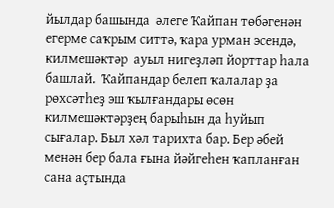йылдар башында  әлеге Ҡайпан төбәгенән егерме саҡрым ситтә, ҡара урман эсендә, килмешәктәр  ауыл нигеҙләп йорттар һала башлай.  Ҡайпандар белеп ҡалалар ҙа рөхсәтһеҙ эш ҡылғандары өсөн килмешәктәрҙең барыһын да һуйып сығалар. Был хәл тарихта бар. Бер әбей менән бер бала ғына йәйгеһен ҡапланған сана аҫтында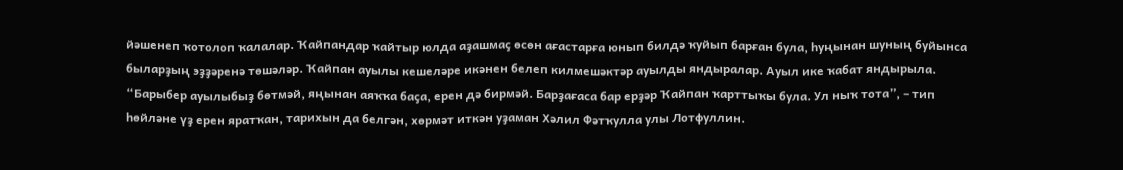йәшенеп ҡотолоп ҡалалар. Ҡайпандар ҡайтыр юлда аҙашмаҫ өсөн ағастарға юнып билдә ҡуйып барған була, һуңынан шуның буйынса быларҙың эҙҙәренә төшәләр. Ҡайпан ауылы кешеләре икәнен белеп килмешәктәр ауылды яндыралар. Ауыл ике ҡабат яндырыла. “Барыбер ауылыбыҙ бөтмәй, яңынан аяҡҡа баҫа, ерен дә бирмәй. Барҙағаса бар ерҙәр Ҡайпан ҡарттыҡы була. Ул ныҡ тота”, – тип һөйләне үҙ ерен яратҡан, тарихын да белгән, хөрмәт иткән уҙаман Хәлил Фәтҡулла улы Лотфуллин.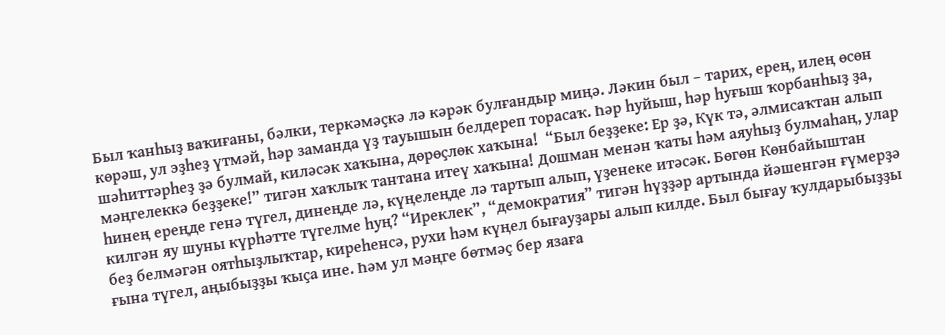Был ҡанһыҙ ваҡиғаны, бәлки, теркәмәҫкә лә кәрәк булғандыр миңә. Ләкин был – тарих, ерең, илең өсөн көрәш, ул эҙһеҙ үтмәй, һәр заманда үҙ тауышын белдереп торасаҡ. Һәр һуйыш, һәр һуғыш ҡорбанһыҙ ҙа, шәһиттәрһеҙ ҙә булмай, киләсәк хаҡына, дөрөҫлөк хаҡына!  “Был беҙҙеке: Ер ҙә, Күк тә, әлмисаҡтан алып мәңгелеккә беҙҙеке!” тигән хаҡлыҡ тантана итеү хаҡына! Дошман менән ҡаты һәм аяуһыҙ булмаһаң, улар һинең ереңде генә түгел, динеңде лә, күңелеңде лә тартып алып, үҙенеке итәсәк. Бөгөн Көнбайыштан килгән яу шуны күрһәтте түгелме һуң? “Иреклек”, “демократия” тигән һүҙҙәр артында йәшенгән ғүмерҙә беҙ белмәгән оятһыҙлыҡтар, киреһенсә, рухи һәм күңел бығауҙары алып килде. Был бығау ҡулдарыбыҙҙы ғына түгел, аңыбыҙҙы ҡыҫа ине. Һәм ул мәңге бөтмәҫ бер язаға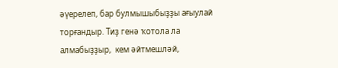әүерелеп, бар булмышыбыҙҙы ағыулай торғандыр. Тиҙ генә ҡотола ла алмабыҙҙыр,  кем әйтмешләй,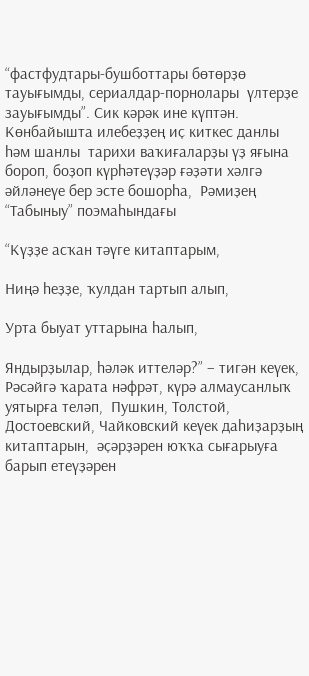“фастфудтары-бушботтары бөтөрҙө тауығымды, сериалдар-порнолары  үлтерҙе зауығымды”. Сик кәрәк ине күптән. Көнбайышта илебеҙҙең иҫ киткес данлы һәм шанлы  тарихи ваҡиғаларҙы үҙ яғына бороп, боҙоп күрһәтеүҙәр ғәҙәти хәлгә әйләнеүе бер эсте бошорһа,  Рәмиҙең “Табыныу” поэмаһындағы

“Күҙҙе асҡан тәүге китаптарым,

Ниңә һеҙҙе, ҡулдан тартып алып,

Урта быуат уттарына һалып,

Яндырҙылар, һәләк иттеләр?” – тигән кеүек, Рәсәйгә ҡарата нәфрәт, күрә алмаусанлыҡ уятырға теләп,  Пушкин, Толстой, Достоевский, Чайковский кеүек даһиҙарҙың китаптарын,  әҫәрҙәрен юҡҡа сығарыуға барып етеүҙәрен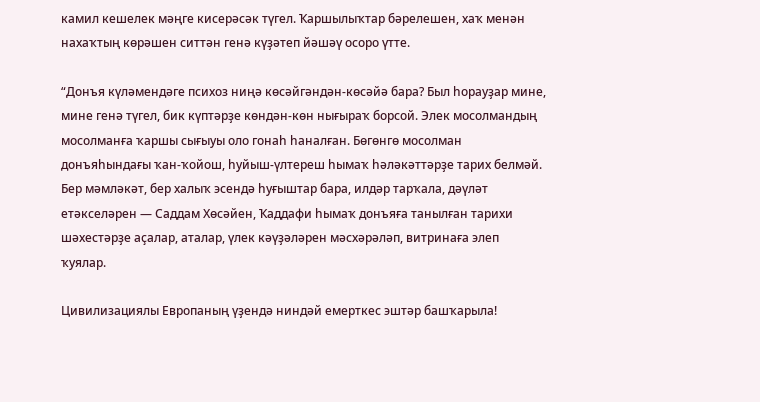камил кешелек мәңге кисерәсәк түгел. Ҡаршылыҡтар бәрелешен, хаҡ менән нахаҡтың көрәшен ситтән генә күҙәтеп йәшәү осоро үтте.

“Донъя күләмендәге психоз ниңә көсәйгәндән-көсәйә бара? Был һорауҙар мине, мине генә түгел, бик күптәрҙе көндән-көн нығыраҡ борсой. Элек мосолмандың мосолманға ҡаршы сығыуы оло гонаһ һаналған. Бөгөнгө мосолман донъяһындағы ҡан-ҡойош, һуйыш-үлтереш һымаҡ һәләкәттәрҙе тарих белмәй. Бер мәмләкәт, бер халыҡ эсендә һуғыштар бара, илдәр тарҡала, дәүләт етәкселәрен — Саддам Хөсәйен, Ҡаддафи һымаҡ донъяға танылған тарихи шәхестәрҙе аҫалар, аталар, үлек кәүҙәләрен мәсхәрәләп, витринаға элеп ҡуялар.

Цивилизациялы Европаның үҙендә ниндәй емерткес эштәр башҡарыла!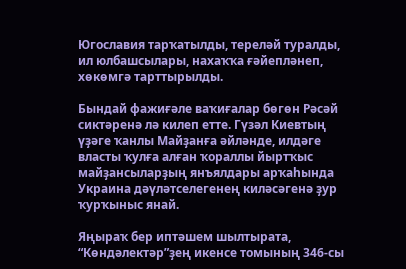Югославия тарҡатылды, тереләй туралды, ил юлбашсылары, нахаҡҡа ғәйепләнеп, хөкөмгә тарттырылды.

Бындай фажиғәле ваҡиғалар бөгөн Рәсәй сиктәренә лә килеп етте. Гүзәл Киевтың үҙәге ҡанлы Майҙанға әйләнде, илдәге власты ҡулға алған ҡораллы йыртҡыс майҙансыларҙың янъялдары арҡаһында Украина дәүләтселегенең киләсәгенә ҙур ҡурҡыныс янай.

Яңыраҡ бер иптәшем шылтырата, “Көндәлектәр”ҙең икенсе томының 346-сы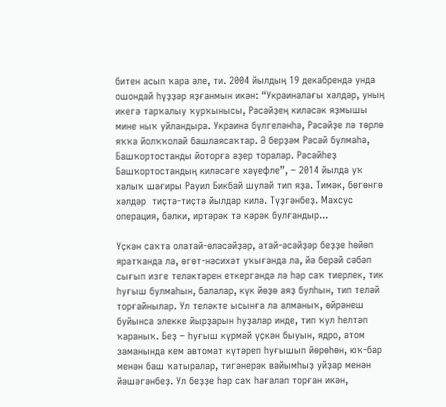битен асып ҡара әле, ти. 2004 йылдың 19 декабрендә унда ошондай һүҙҙәр яҙғанмын икән: “Украиналағы хәлдәр, уның икегә тарҡалыу ҡурҡынысы, Рәсәйҙең киләсәк яҙмышы мине ныҡ уйландыра. Украина бүлгеләнһә, Рәсәйҙе лә төрлө яҡҡа йолҡҡолай башлаясаҡтар. Ә берҙәм Рәсәй булмаһа, Башҡортостанды йоторға әҙер торалар. Рәсәйһеҙ Башҡортостандың киләсәге хәүефле”, – 2014 йылда уҡ халыҡ шағиры Рауил Бикбай шулай тип яҙа. Тимәк, бөгөнгө хәлдәр  тиҫтә-тиҫтә йылдар килә. Түҙгәнбеҙ. Махсус операция, бәлки, иртәрәк тә кәрәк булғандыр...

Үҫкән саҡта олатай-өләсәйҙәр, атай-әсәйҙәр беҙҙе һөйөп яратҡанда ла, өгөт-нәсихәт уҡығанда ла, йә берәй сәбәп сығып изге теләктәрен еткергәндә лә һәр саҡ тиерлек, тик һуғыш булмаһын, балалар, күк йөҙө аяҙ булһын, тип теләй торғайнылар. Ул теләкте ысынға ла алманыҡ, өйрәнеш буйынса элекке йырҙарын һуҙалар инде, тип ҡул һелтәп ҡараныҡ. Беҙ – һуғыш күрмәй үҫкән быуын, ядро, атом заманында кем автомат күтәреп һуғышып йөрөһөн, юҡ-бар менән баш ҡатыралар, тигәнерәк вайымһыҙ уйҙар менән йәшәгәнбеҙ. Ул беҙҙе һәр саҡ һағалап торған икән,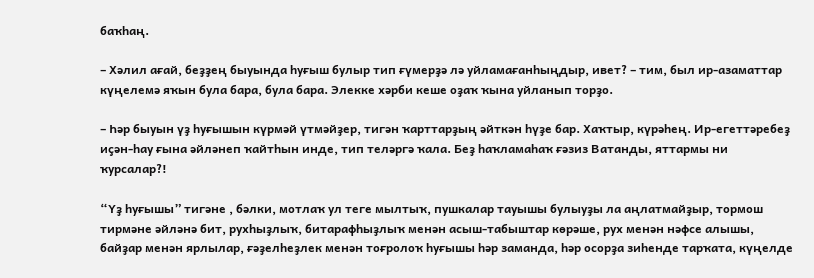баҡһаң.

– Хәлил ағай, беҙҙең быуында һуғыш булыр тип ғүмерҙә лә уйламағанһыңдыр, ивет? – тим, был ир-азаматтар күңелемә яҡын була бара, була бара. Элекке хәрби кеше оҙаҡ ҡына уйланып торҙо.

– Һәр быуын үҙ һуғышын күрмәй үтмәйҙер, тигән ҡарттарҙың әйткән һүҙе бар. Хаҡтыр, күрәһең. Ир-егеттәребеҙ иҫән-һау ғына әйләнеп ҡайтһын инде, тип теләргә ҡала. Беҙ һаҡламаһаҡ ғәзиз Ватанды, яттармы ни ҡурсалар?!

“Үҙ һуғышы” тигәне , бәлки, мотлаҡ ул теге мылтыҡ, пушкалар тауышы булыуҙы ла аңлатмайҙыр, тормош тирмәне әйләнә бит, рухһыҙлыҡ, битарафһыҙлыҡ менән асыш-табыштар көрәше, рух менән нәфсе алышы, байҙар менән ярлылар, ғәҙелһеҙлек менән тоғролоҡ һуғышы һәр заманда, һәр осорҙа зиһенде тарҡата, күңелде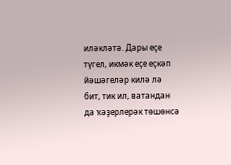иләкләтә. Дары еҫе түгел, икмәк еҫе еҫкәп йәшәгеләр килә лә бит, тик ил, ватандан да ҡәҙерлерәк төшөнсә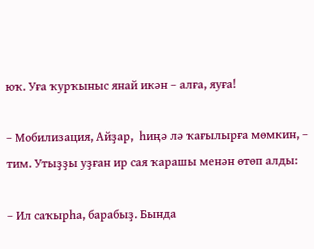юҡ. Уға ҡурҡыныс янай икән – алға, яуға!

– Мобилизация, Айҙар,  һиңә лә ҡағылырға мөмкин, – тим. Утыҙҙы уҙған ир сая ҡарашы менән өтөп алды:

– Ил саҡырһа, барабыҙ. Бында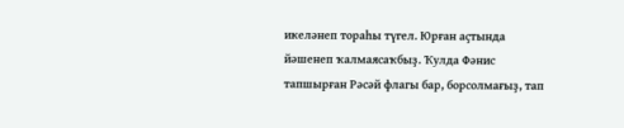икеләнеп тораһы түгел. Юрған аҫтында йәшенеп ҡалмаясаҡбыҙ. Ҡулда Фәнис тапшырған Рәсәй флагы бар, борсолмағыҙ, тап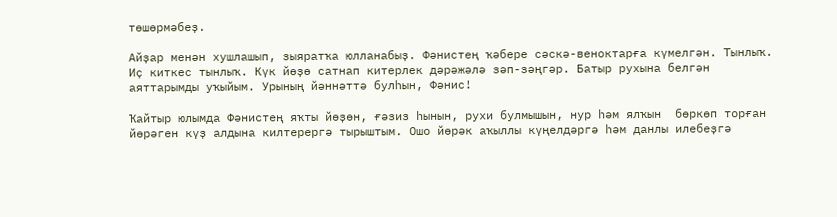төшөрмәбеҙ.

Айҙар менән хушлашып, зыяратҡа юлланабыҙ. Фәнистең ҡәбере сәскә-веноктарға күмелгән. Тынлыҡ. Иҫ киткес тынлыҡ. Күк йөҙө сатнап китерлек дәрәжәлә зәп-зәңгәр. Батыр рухына белгән аяттарымды уҡыйым. Урының йәннәттә булһын, Фәнис!

Ҡайтыр юлымда Фәнистең яҡты йөҙөн, ғәзиз һынын, рухи булмышын, нур һәм ялҡын  бөркөп торған йөрәген күҙ алдына килтерергә тырыштым. Ошо йөрәк аҡыллы күңелдәргә һәм данлы илебеҙгә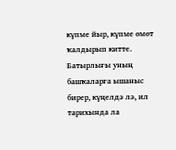күпме йыр, күпме өмөт ҡалдырып китте. Батырлығы уның башҡаларға ышаныс бирер, күңелдә лә, ил тарихында ла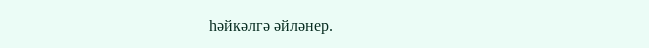һәйкәлгә әйләнер.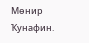Мөнир Ҡунафин.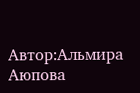Автор:Альмира Аюпова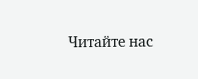Читайте нас